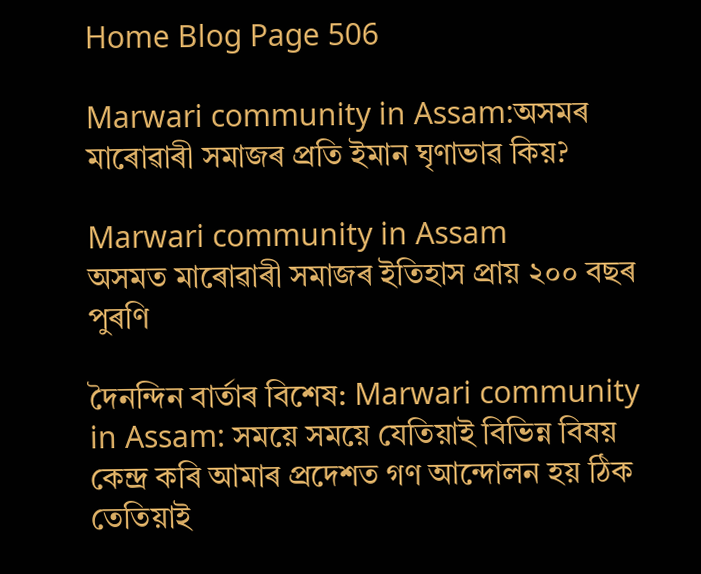Home Blog Page 506

Marwari community in Assam:অসমৰ মাৰোৱাৰী সমাজৰ প্ৰতি ইমান ঘৃণাভাৱ কিয়?

Marwari community in Assam
অসমত মাৰোৱাৰী সমাজৰ ইতিহাস প্ৰায় ২০০ বছৰ পুৰণি

দৈনন্দিন বাৰ্তাৰ বিশেষ: Marwari community in Assam: সময়ে সময়ে যেতিয়াই বিভিন্ন বিষয় কেন্দ্ৰ কৰি আমাৰ প্ৰদেশত গণ আন্দোলন হয় ঠিক তেতিয়াই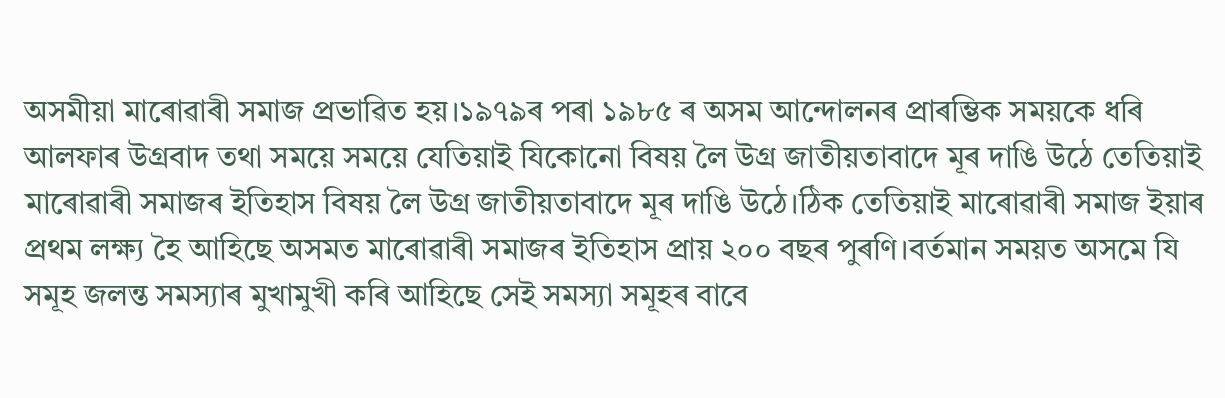অসমীয়া মাৰোৱাৰী সমাজ প্ৰভাৱিত হয়।১৯৭৯ৰ পৰা ১৯৮৫ ৰ অসম আন্দোলনৰ প্ৰাৰম্ভিক সময়কে ধৰি আলফাৰ উগ্ৰবাদ তথা সময়ে সময়ে যেতিয়াই যিকোনো বিষয় লৈ উগ্ৰ জাতীয়তাবাদে মূৰ দাঙি উঠে তেতিয়াই মাৰোৱাৰী সমাজৰ ইতিহাস বিষয় লৈ উগ্ৰ জাতীয়তাবাদে মূৰ দাঙি উঠে।ঠিক তেতিয়াই মাৰোৱাৰী সমাজ ইয়াৰ প্ৰথম লক্ষ্য হৈ আহিছে অসমত মাৰোৱাৰী সমাজৰ ইতিহাস প্ৰায় ২০০ বছৰ পুৰণি।বৰ্তমান সময়ত অসমে যি সমূহ জলন্ত সমস্যাৰ মুখামুখী কৰি আহিছে সেই সমস্যা সমূহৰ বাবে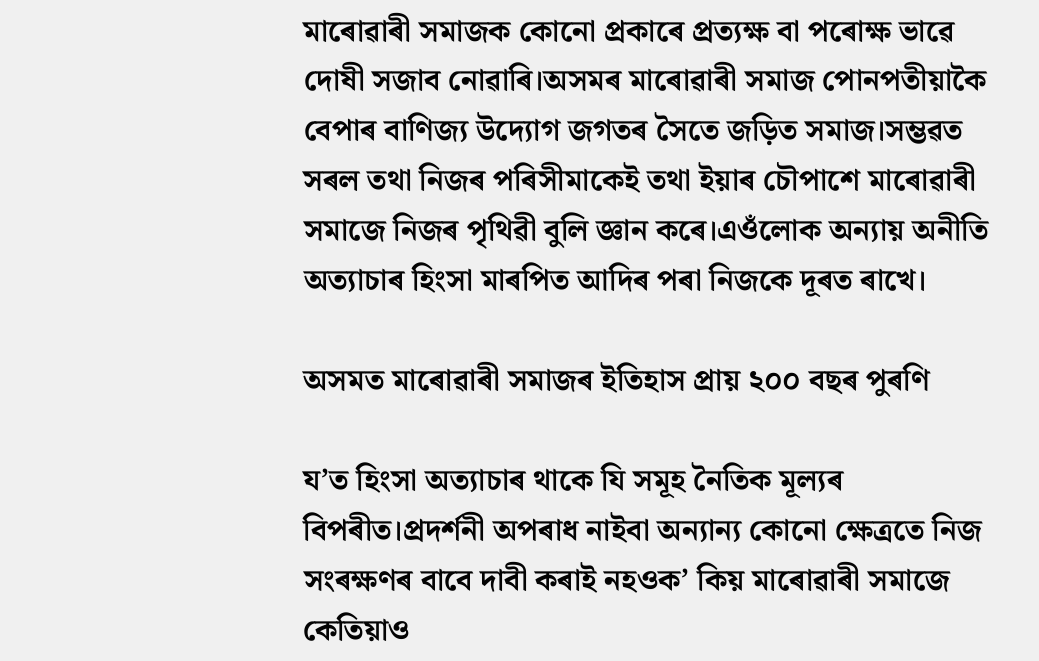মাৰোৱাৰী সমাজক কোনো প্ৰকাৰে প্ৰত্যক্ষ বা পৰোক্ষ ভাৱে দোষী সজাব নোৱাৰি।অসমৰ মাৰোৱাৰী সমাজ পোনপতীয়াকৈ বেপাৰ বাণিজ্য উদ্যোগ জগতৰ সৈতে জড়িত সমাজ।সম্ভৱত সৰল তথা নিজৰ পৰিসীমাকেই তথা ইয়াৰ চৌপাশে মাৰোৱাৰী সমাজে নিজৰ পৃথিৱী বুলি জ্ঞান কৰে।এওঁলোক অন্যায় অনীতি অত্যাচাৰ হিংসা মাৰপিত আদিৰ পৰা নিজকে দূৰত ৰাখে।

অসমত মাৰোৱাৰী সমাজৰ ইতিহাস প্ৰায় ২০০ বছৰ পুৰণি

য’ত হিংসা অত্যাচাৰ থাকে যি সমূহ নৈতিক মূল্যৰ বিপৰীত।প্ৰদৰ্শনী অপৰাধ নাইবা অন্যান্য কোনো ক্ষেত্ৰতে নিজ সংৰক্ষণৰ বাবে দাবী কৰাই নহওক’ কিয় মাৰোৱাৰী সমাজে কেতিয়াও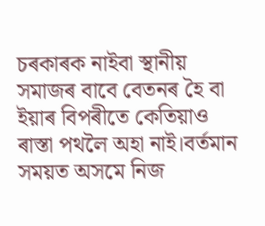চৰকাৰক নাইবা স্থানীয় সমাজৰ বাবে বেতনৰ হৈ বা ইয়াৰ বিপৰীতে কেতিয়াও ৰাস্তা পথলৈ অহা নাই।বৰ্তমান সময়ত অসমে নিজ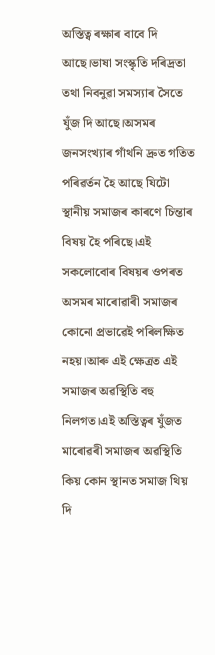অস্তিত্ব ৰক্ষাৰ বাবে দি আছে।ভাষা সংস্কৃতি দৰিদ্ৰতা তথা নিবনুৱা সমস্যাৰ সৈতে যুঁজ দি আছে।অসমৰ জনসংখ্যাৰ গাঁথনি দ্ৰুত গতিত পৰিৱৰ্তন হৈ আছে যিটো স্থানীয় সমাজৰ কাৰণে চিন্তাৰ বিষয় হৈ পৰিছে।এই সকলোবোৰ বিষয়ৰ ওপৰত অসমৰ মাৰোৱাৰী সমাজৰ কোনো প্ৰভাৱেই পৰিলক্ষিত নহয়।আৰু এই ক্ষেত্ৰত এই সমাজৰ অৱস্থিতি বহু নিলগত।এই অস্তিত্বৰ যুঁজত মাৰোৱৰী সমাজৰ অৱস্থিতি কিয় কোন স্থানত সমাজ থিয় দি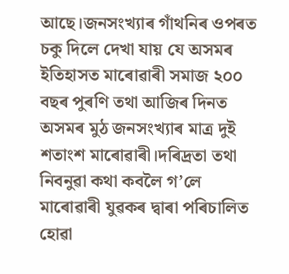আছে।জনসংখ্যাৰ গাঁথনিৰ ওপৰত চকু দিলে দেখা যায় যে অসমৰ ইতিহাসত মাৰোৱাৰী সমাজ ২০০ বছৰ পুৰণি তথা আজিৰ দিনত অসমৰ মুঠ জনসংখ্যাৰ মাত্ৰ দুই শতাংশ মাৰোৱাৰী।দৰিদ্ৰতা তথা নিবনুৱা কথা কবলৈ গ’লে মাৰোৱাৰী যুৱকৰ দ্বাৰা পৰিচালিত হোৱা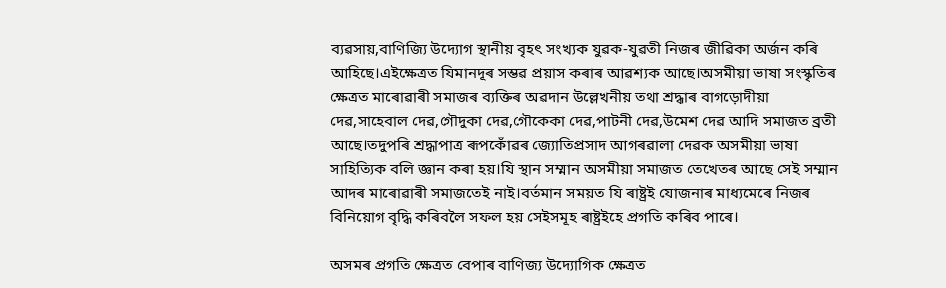ব্যৱসায়,বাণিজ্যি উদ্যোগ স্থানীয় বৃহৎ সংখ্যক যুৱক-যুৱতী নিজৰ জীৱিকা অৰ্জন কৰি আহিছে।এইক্ষেত্ৰত যিমানদূৰ সম্ভৱ প্ৰয়াস কৰাৰ আৱশ্যক আছে।অসমীয়া ভাষা সংস্কৃতিৰ ক্ষেত্ৰত মাৰোৱাৰী সমাজৰ ব্যক্তিৰ অৱদান উল্লেখনীয় তথা শ্ৰদ্ধাৰ বাগড়োদীয়া দেৱ,সাহেবাল দেৱ,গৌদুকা দেৱ,গৌকেকা দেৱ,পাটনী দেৱ,উমেশ দেৱ আদি সমাজত ব্ৰতী আছে।তদুপৰি শ্ৰদ্ধাপাত্ৰ ৰূপকোঁৱৰ জ্যোতিপ্ৰসাদ আগৰৱালা দেৱক অসমীয়া ভাষা সাহিত্যিক বলি জ্ঞান কৰা হয়।যি স্থান সম্মান অসমীয়া সমাজত তেখেতৰ আছে সেই সম্মান আদৰ মাৰোৱাৰী সমাজতেই নাই।বৰ্তমান সময়ত যি ৰাষ্ট্ৰই যোজনাৰ মাধ্যমেৰে নিজৰ বিনিয়োগ বৃদ্ধি কৰিবলৈ সফল হয় সেইসমূহ ৰাষ্ট্ৰইহে প্ৰগতি কৰিব পাৰে।

অসমৰ প্ৰগতি ক্ষেত্ৰত বেপাৰ বাণিজ্য উদ্যোগিক ক্ষেত্ৰত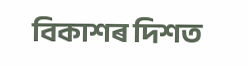বিকাশৰ দিশত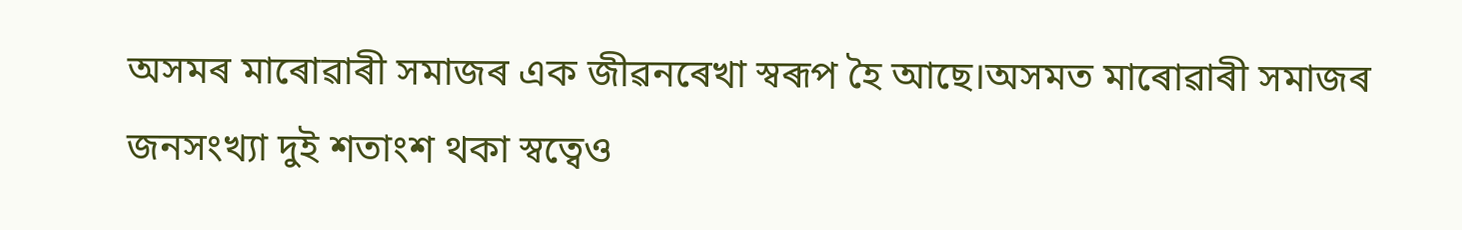অসমৰ মাৰোৱাৰী সমাজৰ এক জীৱনৰেখা স্বৰূপ হৈ আছে।অসমত মাৰোৱাৰী সমাজৰ জনসংখ্যা দুই শতাংশ থকা স্বত্বেও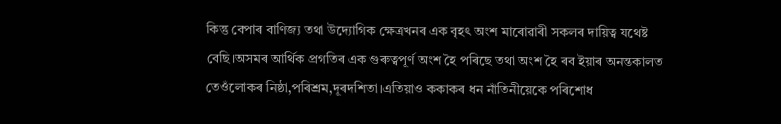কিন্তু বেপাৰ বাণিজ্য তথা উদ্যোগিক ক্ষেত্ৰখনৰ এক বৃহৎ অংশ মাৰোৱাৰী সকলৰ দায়িত্ব যথেষ্ট বেছি।অসমৰ আৰ্থিক প্ৰগতিৰ এক গুৰুত্বপূৰ্ণ অংশ হৈ পৰিছে তথা অংশ হৈ ৰব ইয়াৰ অনন্তকালত তেওঁলোকৰ নিষ্ঠা,পৰিশ্ৰম,দূৰদশিতা।এতিয়াও ককাকৰ ধন নাঁতিনীয়েকে পৰিশোধ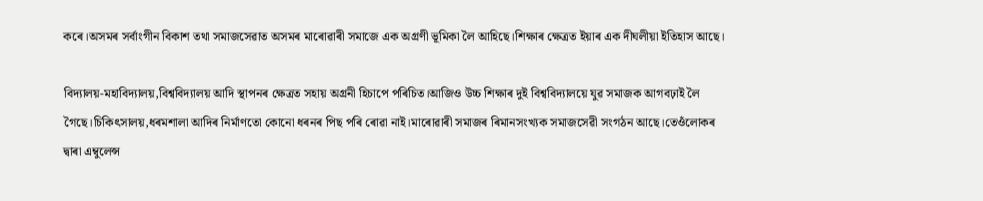কৰে।অসমৰ সৰ্বাংগীন বিকাশ তথা সমাজসেৱাত অসমৰ মাৰোৱাৰী সমাজে এক অগ্ৰণী ভূমিকা লৈ আহিছে।শিক্ষাৰ ক্ষেত্ৰত ইয়াৰ এক দীঘলীয়া ইতিহাস আছে।

বিদ্যালয়-মহাবিদ্যালয়,বিশ্ববিদ্যালয় আদি স্থাপনৰ ক্ষেত্ৰত সহায় অগ্ৰনী হিচাপে পৰিচিত।আজিও উচ্চ শিক্ষাৰ দুই বিশ্ববিদ্যালয়ে যুৱ সমাজক আগবঢ়াই লৈ গৈছে।চিকিৎসালয়,ধৰমশালা আদিৰ নিৰ্মাণতো কোনো ধৰনৰ পিছ পৰি ৰোৱা নাই।মাৰোৱাৰী সমাজৰ ৰিমানসংখ্যক সমাজসেৱী সংগঠন আছে।তেওঁলোকৰ দ্বাৰা এম্বুলেন্স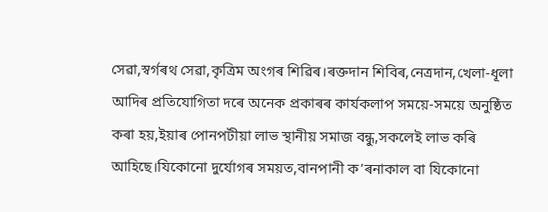সেৱা,স্বৰ্গৰথ সেৱা,কৃত্ৰিম অংগৰ শিৱিৰ।ৰক্তদান শিবিৰ,নেত্ৰদান,খেলা-ধূলা আদিৰ প্ৰতিযোগিতা দৰে অনেক প্ৰকাৰৰ কাৰ্যকলাপ সময়ে-সময়ে অনুষ্ঠিত কৰা হয়,ইয়াৰ পোনপটীয়া লাভ স্থানীয় সমাজ বন্ধু,সকলেই লাভ কৰি আহিছে।যিকোনো দুৰ্যোগৰ সময়ত,বানপানী ক’ৰনাকাল বা যিকোনো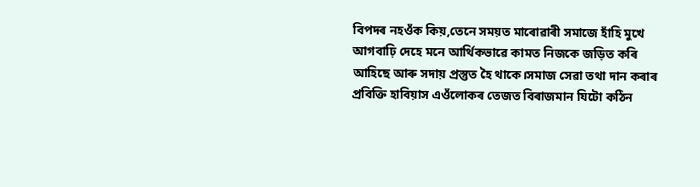বিপদৰ নহওঁক কিয়,তেনে সময়ত মাৰোৱাৰী সমাজে হাঁহি মুখে আগবাঢ়ি দেহে মনে আৰ্থিকভাৱে কামত নিজকে জড়িত কৰি আহিছে আৰু সদায় প্ৰস্তুত হৈ থাকে।সমাজ সেৱা তথা দান কৰাৰ প্ৰবিক্তি হাবিয়াস এওঁলোকৰ তেজত বিৰাজমান যিটো কঠিন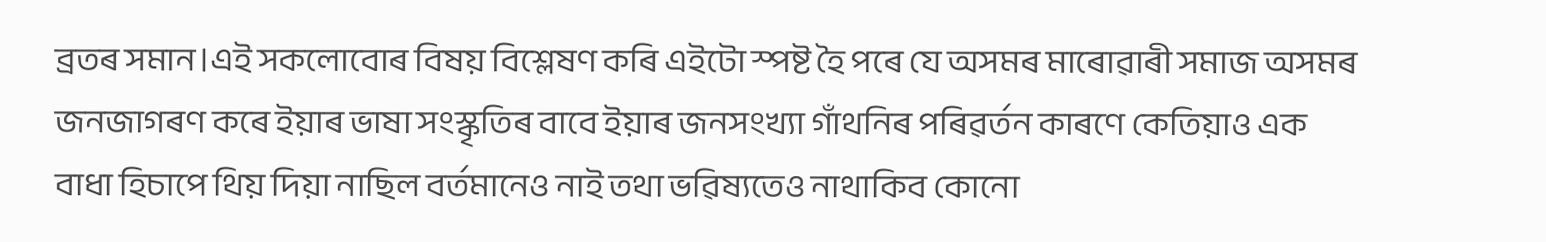ব্ৰতৰ সমান।এই সকলোবোৰ বিষয় বিশ্লেষণ কৰি এইটো স্পষ্ট হৈ পৰে যে অসমৰ মাৰোৱাৰী সমাজ অসমৰ জনজাগৰণ কৰে ইয়াৰ ভাষা সংস্কৃতিৰ বাবে ইয়াৰ জনসংখ্যা গাঁথনিৰ পৰিৱৰ্তন কাৰণে কেতিয়াও এক বাধা হিচাপে থিয় দিয়া নাছিল বৰ্তমানেও নাই তথা ভৱিষ্যতেও নাথাকিব কোনো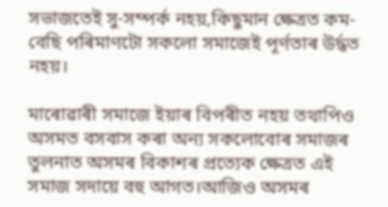সভাজতেই সু-সম্পৰ্ক নহয়,কিছুমান ক্ষেত্ৰত কম-বেছি পৰিমাণটো সকলো সমাজেই পূৰ্ণতাৰ উৰ্দ্ধত নহয়।

মাৰোৱাৰী সমাজে ইয়াৰ বিপৰীত নহয় তথাপিও অসমত বসবাস কৰা অন্য সকলোবোৰ সমাজৰ তুলনাত অসমৰ বিকাশৰ প্ৰত্যেক ক্ষেত্ৰত এই সমাজ সদায়ে বহু আগত।আজিও অসমৰ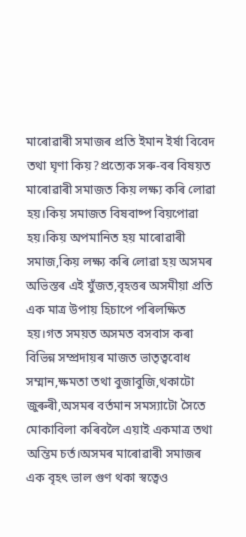মাৰোৱাৰী সমাজৰ প্ৰতি ইমান ইৰ্ষা বিবেদ তথা ঘৃণা কিয়?প্ৰত্যেক সৰু-বৰ বিষয়ত মাৰোৱাৰী সমাজত কিয় লক্ষ্য কৰি লোৱা হয়।কিয় সমাজত বিষবাষ্প বিয়পোৱা হয়।কিয় অপমানিত হয় মাৰোৱাৰী সমাজ,কিয় লক্ষ্য কৰি লোৱা হয় অসমৰ অভিস্তৰ এই যুঁজত,বৃহত্তৰ অসমীয়া প্ৰতি এক মাত্ৰ উপায় হিচাপে পৰিলক্ষিত হয়।গত সময়ত অসমত বসবাস কৰা বিভিন্ন সম্প্ৰদায়ৰ মাজত ভাতৃত্ববোধ সম্মান,ক্ষমতা তথা বুজাবুজি,থকাটো জুৰুৰী,অসমৰ বৰ্তমান সমস্যাটো সৈতে মোকাবিলা কৰিবলৈ এয়াই একমাত্ৰ তথা অন্তিম চৰ্ত।অসমৰ মাৰোৱাৰী সমাজৰ এক বৃহৎ ভাল গুণ থকা স্বত্বেও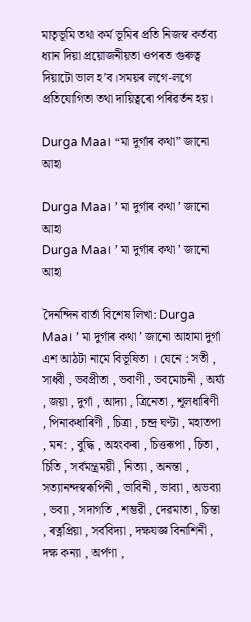মাতৃভূমি তথা কৰ্ম ভূমিৰ প্ৰতি নিজস্ব কৰ্তব্য ধ্যান দিয়া প্ৰয়োজনীয়তা ওপৰত গুৰুত্ব দিয়াটো ভাল হ’ব।সময়ৰ লগে-লগে প্ৰতিযোগিতা তথা দায়িত্বৰো পৰিৱৰ্তন হয়।

Durga Maa। “মা দুৰ্গাৰ কথা” জানো আহা

Durga Maa। ʼ মা দুৰ্গাৰ কথা ʼ জানো আহা
Durga Maa। ʼ মা দুৰ্গাৰ কথা ʼ জানো আহা

দৈনন্দিন বাৰ্তা বিশেষ লিখা: Durga Maa। ʼ মা দুৰ্গাৰ কথা ʼ জানো আহামা দুৰ্গা এশ আঠটা নামে বিভূষিতা । যেনে : সতী , সাধ্বী , ভবপ্ৰীতা , ভবাণী , ভবমোচনী , অৰ্য্য , জয়া , দুৰ্গা , আদ্যা , ত্ৰিনেতা , শূলধাৰিণী , পিনাকধাৰিণী , চিত্ৰা , চন্দ্ৰ ঘণ্টা , মহাতপা , মন: , বুদ্ধি , অহংকৰা , চিত্তৰূপা , চিতা , চিতি , সৰ্বমন্ত্ৰময়ী , নিত্যা , অনন্তা , সত্যানন্দস্বৰূপিনী , ভাবিনী , ভাব্যা , অভব্যা , ভব্যা , সদাগতি , শম্ভৱী , দেৱমাতা , চিন্তা , ৰত্নপ্ৰিয়া , সৰ্ববিদ্যা , দক্ষযজ্ঞ বিনাশিনী , দক্ষ কন্যা , অৰ্পণা ,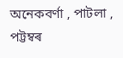অনেকবৰ্ণা , পাটলা , পট্টম্বৰ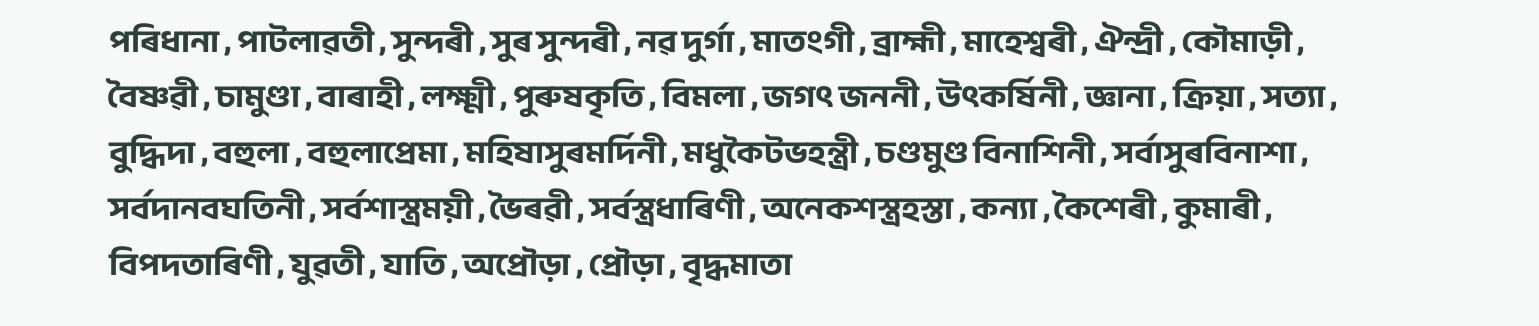পৰিধানা , পাটলাৱতী , সুন্দৰী , সুৰ সুন্দৰী , নৱ দুৰ্গা , মাতংগী , ব্ৰাহ্মী , মাহেশ্বৰী , ঐন্দ্ৰী , কৌমাড়ী , বৈষ্ণৱী , চামুণ্ডা , বাৰাহী , লক্ষ্মী , পুৰুষকৃতি , বিমলা , জগৎ জননী , উৎকৰ্ষিনী , জ্ঞানা , ক্ৰিয়া , সত্যা , বুদ্ধিদা , বহুলা , বহুলাপ্ৰেমা , মহিষাসুৰমৰ্দিনী , মধুকৈটভহন্ত্ৰী , চণ্ডমুণ্ড বিনাশিনী , সৰ্বাসুৰবিনাশা , সৰ্বদানবঘতিনী , সৰ্বশাস্ত্ৰময়ী , ভৈৰৱী , সৰ্বস্ত্ৰধাৰিণী , অনেকশস্ত্ৰহস্তা , কন্যা , কৈশেৰী , কুমাৰী , বিপদতাৰিণী , যুৱতী , যাতি , অপ্ৰৌড়া , প্ৰৌড়া , বৃদ্ধমাতা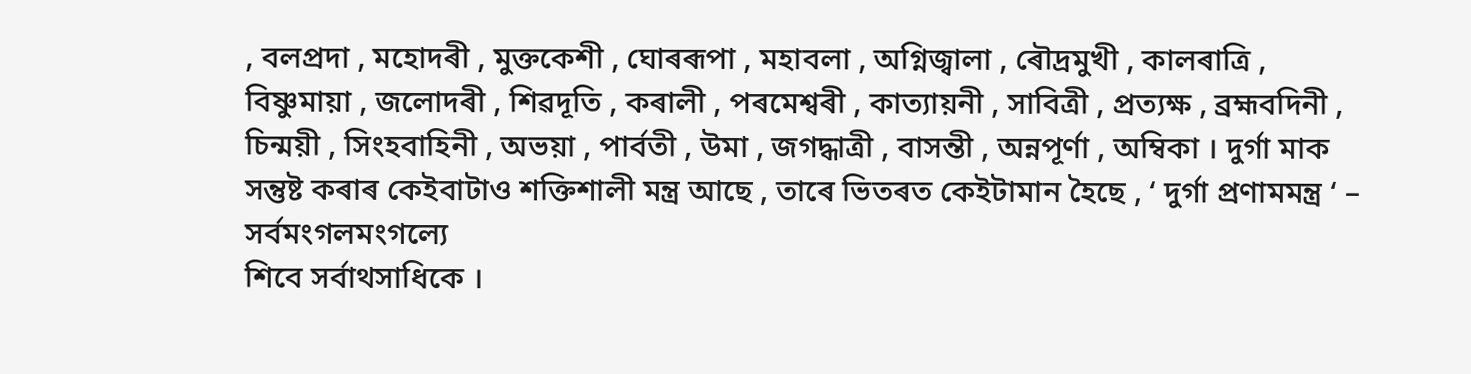, বলপ্ৰদা , মহোদৰী , মুক্তকেশী , ঘোৰৰূপা , মহাবলা , অগ্নিজ্বালা , ৰৌদ্ৰমুখী , কালৰাত্ৰি , বিষ্ণুমায়া , জলোদৰী , শিৱদূতি , কৰালী , পৰমেশ্বৰী , কাত্যায়নী , সাবিত্ৰী , প্ৰত্যক্ষ , ব্ৰহ্মবদিনী , চিন্ময়ী , সিংহবাহিনী , অভয়া , পাৰ্বতী , উমা , জগদ্ধাত্ৰী , বাসন্তী , অন্নপূৰ্ণা , অম্বিকা । দুৰ্গা মাক সন্তুষ্ট কৰাৰ কেইবাটাও শক্তিশালী মন্ত্ৰ আছে , তাৰে ভিতৰত কেইটামান হৈছে , ‘ দুৰ্গা প্ৰণামমন্ত্ৰ ‘ – সৰ্বমংগলমংগল্যে
শিবে সৰ্বাথসাধিকে ।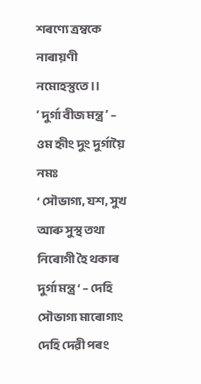শৰণ্যে ত্ৰম্বকে
নাৰায়ণী নমোহস্তুতে।।
ʼ দুৰ্গা বীজ মন্ত্ৰ ʼ –
ওম হৃীং দুং দুৰ্গায়ৈ নমঃ
‘ সৌভাগ্য, যশ, সুখ আৰু সুস্থ তথা নিৰোগী হৈ থকাৰ দুৰ্গা মন্ত্ৰ ‘ – দেহি সৌভাগ্য মাৰোগ্যং
দেহি দেৱী‌ পৰং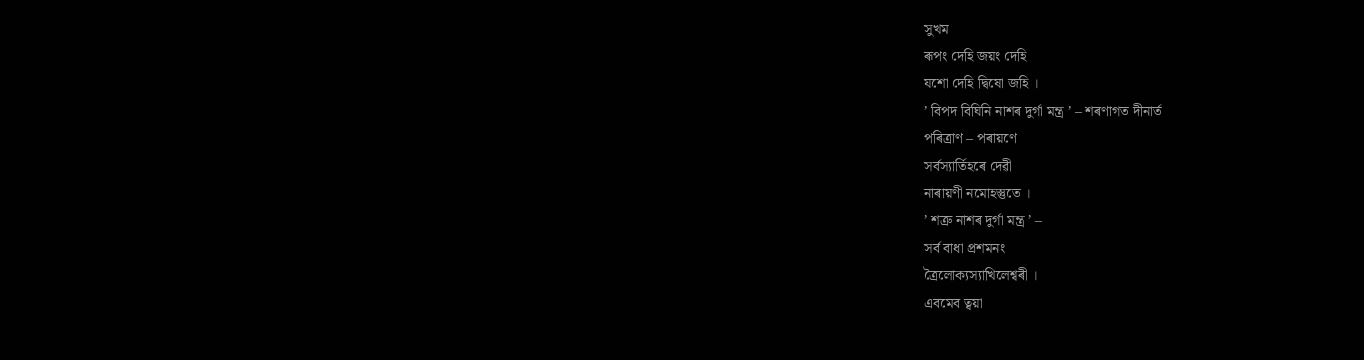সুখম
ৰূপং দেহি জয়ং দেহি
যশো দেহি দ্বিষো জহি ।
ʼ বিপদ বিঘিনি নাশৰ দুৰ্গা মন্ত্ৰ ʼ – শৰণাগত দীনাৰ্ত
পৰিত্ৰাণ – পৰায়ণে
সৰ্বস্যাৰ্তিহৰে দেৱী
নাৰায়ণী নমোহস্তুতে ।
ʼ শত্ৰু নাশৰ দুৰ্গা মন্ত্ৰ ʼ –
সৰ্ব বাধা প্ৰশমনং
ত্ৰৈলোক্যস্যাখিলেশ্বৰী ।
এবমেব ত্বয়া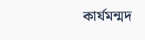কাৰ্যমন্মদ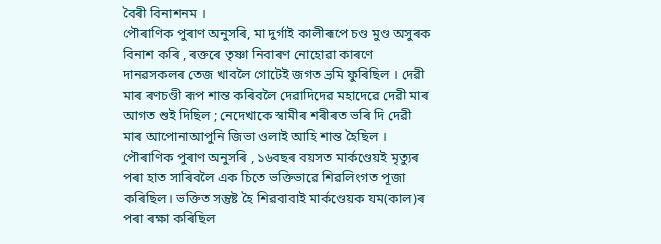বৈৰী বিনাশনম ।
পৌৰাণিক পুৰাণ অনুসৰি, মা দুৰ্গাই কালীৰূপে চণ্ড মুণ্ড অসুৰক বিনাশ কৰি , ৰক্তৰে তৃষ্ণা নিবাৰণ নোহোৱা কাৰণে দানৱসকলৰ তেজ খাবলৈ গোটেই জগত ভ্ৰমি ফুৰিছিল । দেৱী মাৰ ৰণচণ্ডী ৰূপ শান্ত কৰিবলৈ দেৱাদিদেৱ মহাদেৱে দেৱী মাৰ আগত শুই দিছিল ; নেদেখাকে স্বামীৰ শৰীৰত ভৰি দি দেৱী মাৰ আপোনাআপুনি জিভা ওলাই আহি শান্ত হৈছিল । পৌৰাণিক পুৰাণ অনুসৰি , ১৬বছৰ বয়সত মাৰ্কণ্ডেয়ই মৃত্যুৰ পৰা হাত সাৰিবলৈ এক চিতে ভক্তিভাৱে শিৱলিংগত পূজা কৰিছিল। ভক্তিত সন্তুষ্ট হৈ শিৱবাবাই মাৰ্কণ্ডেয়ক যম(কাল)ৰ পৰা ৰক্ষা কৰিছিল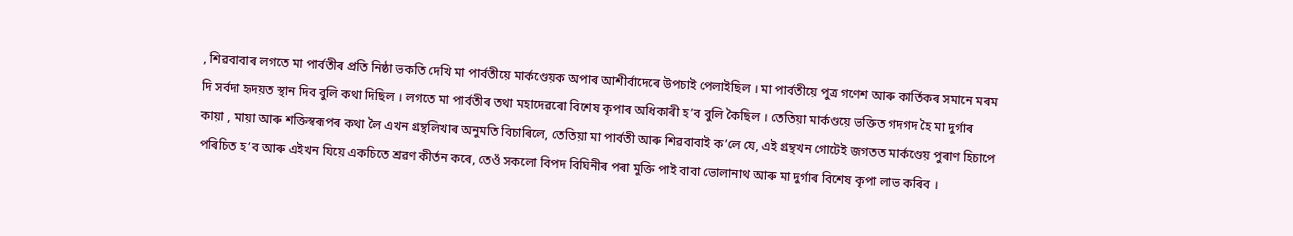, শিৱবাবাৰ লগতে মা পাৰ্বতীৰ প্ৰতি নিষ্ঠা ভকতি দেখি মা পাৰ্বতীয়ে মাৰ্কণ্ডেয়ক অপাৰ আশীৰ্বাদেৰে উপচাই পেলাইছিল । মা পাৰ্বতীয়ে পুত্ৰ গণেশ আৰু কাৰ্তিকৰ সমানে মৰম দি সৰ্বদা হৃদয়ত স্থান দিব বুলি কথা দিছিল । লগতে মা পাৰ্বতীৰ তথা মহাদেৱৰো বিশেষ কৃপাৰ অধিকাৰী হ’ব বুলি কৈছিল । তেতিয়া মাৰ্কণ্ডয়ে ভক্তিত গদগদ হৈ মা দুৰ্গাৰ কায়া , মায়া আৰু শক্তিস্বৰূপৰ কথা লৈ এখন গ্ৰন্থলিখাৰ অনুমতি বিচাৰিলে, তেতিয়া মা পাৰ্বতী আৰু শিৱবাবাই ক’লে যে, এই গ্ৰন্থখন গোটেই জগতত মাৰ্কণ্ডেয় পুৰাণ হিচাপে পৰিচিত হ’ব আৰু এইখন যিয়ে একচিতে শ্ৰৱণ কীৰ্তন কৰে, তেওঁ সকলো বিপদ বিঘিনীৰ পৰা মুক্তি পাই বাবা ভোলানাথ আৰু মা দুৰ্গাৰ বিশেষ কৃপা লাভ কৰিব ।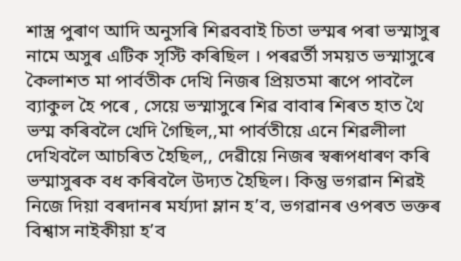শাস্ত্ৰ পুৰাণ আদি অনুসৰি শিৱববাই চিতা ভস্মৰ পৰা ভস্মাসুৰ নামে অসুৰ এটিক সৃস্টি কৰিছিল । পৰৱৰ্তী সময়ত ভস্মাসুৰে কৈলাশত মা পাৰ্বতীক দেখি নিজৰ প্ৰিয়তমা ৰূপে পাবলৈ ব্যাকুল হৈ পৰে , সেয়ে ভস্মাসুৰে শিৱ বাবাৰ শিৰত হাত থৈ ভস্ম কৰিবলৈ খেদি গৈছিল,,মা পাৰ্বতীয়ে এনে শিৱলীলা দেখিবলৈ আচৰিত হৈছিল,, দেৱীয়ে নিজৰ স্বৰূপধাৰণ কৰি ভস্মাসুৰক বধ কৰিবলৈ উদ্যত হৈছিল। কিন্তু ভগৱান শিৱই নিজে দিয়া বৰদানৰ মৰ্য্যদা ম্লান হʼব, ভগৱানৰ ওপৰত ভক্তৰ বিশ্বাস নাইকীয়া হʼব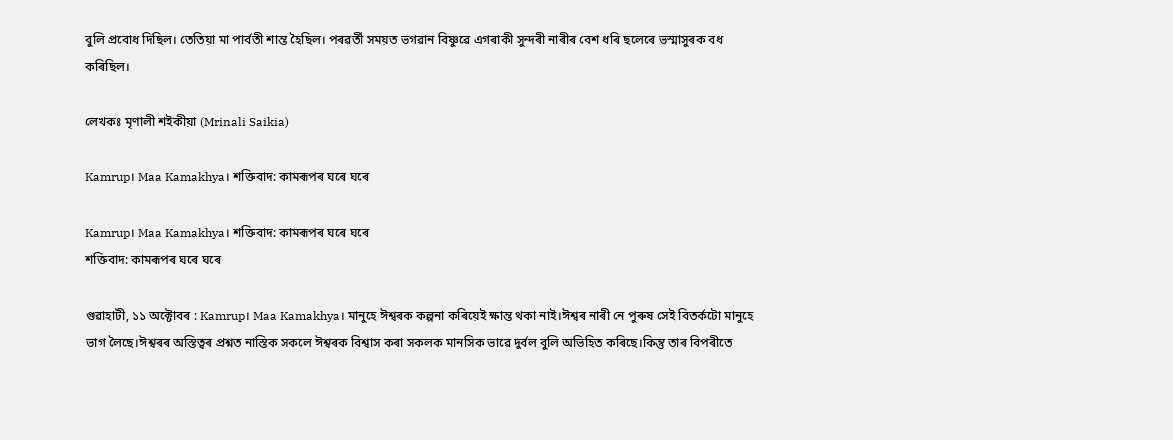বুলি প্ৰবোধ দিছিল। তেতিয়া মা পাৰ্বতী শান্ত হৈছিল। পৰৱৰ্তী সময়ত ভগৱান বিষ্ণুৱে এগৰাকী সুন্দৰী নাৰীৰ বেশ ধৰি ছলেৰে ভস্মাসুৰক বধ কৰিছিল।

লেখকঃ মৃণালী শইকীয়া (Mrinali Saikia)

Kamrup। Maa Kamakhya। শক্তিবাদ: কামৰূপৰ ঘৰে ঘৰে

Kamrup। Maa Kamakhya। শক্তিবাদ: কামৰূপৰ ঘৰে ঘৰে
শক্তিবাদ: কামৰূপৰ ঘৰে ঘৰে

গুৱাহাটী, ১১ অক্টোবৰ : Kamrup। Maa Kamakhya। মানুহে ঈশ্বৰক কল্পনা কৰিয়েই ক্ষান্ত থকা নাই।ঈশ্বৰ নাৰী নে পুৰুষ সেই বিতৰ্কটো মানুহে ভাগ লৈছে।ঈশ্বৰৰ অস্তিত্বৰ প্ৰশ্নত নাস্তিক সকলে ঈশ্বৰক বিশ্বাস কৰা সকলক মানসিক ভাৱে দুৰ্বল বুলি অভিহিত কৰিছে।কিন্তু তাৰ বিপৰীতে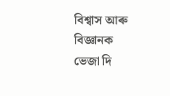বিশ্বাস আৰু বিজ্ঞানক ভেজা দি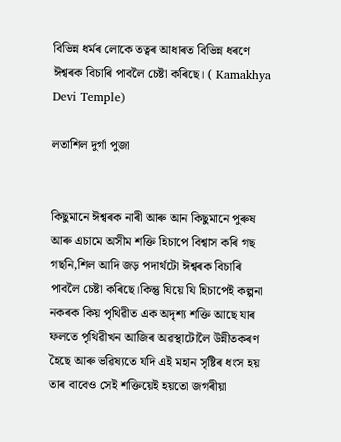বিভিন্ন ধৰ্মৰ লোকে তত্বৰ আধাৰত বিভিন্ন ধৰণে ঈশ্বৰক বিচাৰি পাবলৈ চেষ্টা কৰিছে। ( Kamakhya Devi Temple)

লতাশিল দুৰ্গা পুজা


কিছুমানে ঈশ্বৰক নাৰী আৰু আন কিছুমানে পুৰুষ আৰু এচামে অসীম শক্তি হিচাপে বিশ্বাস কৰি গছ গছনি,শিল আদি জড় পদাৰ্থটো ঈশ্বৰক বিচাৰি পাবলৈ চেষ্টা কৰিছে।কিন্তু যিয়ে যি হিচাপেই কল্পনা নকৰক কিয় পৃথিৱীত এক অদৃশ্য শক্তি আছে যাৰ ফলতে পৃথিৱীখন আজিৰ অৱস্থাটোলৈ উন্নীতকৰণ হৈছে আৰু ভৱিষ্যতে যদি এই মহান সৃষ্টিৰ ধংস হয় তাৰ বাবেও সেই শক্তিয়েই হয়তো জগৰীয়া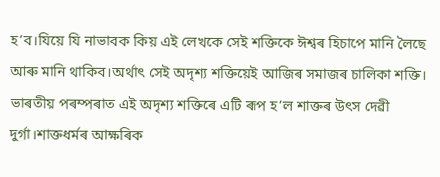হ’ব।যিয়ে যি নাভাবক কিয় এই লেখকে সেই শক্তিকে ঈশ্বৰ হিচাপে মানি লৈছে আৰু মানি থাকিব।অৰ্থাৎ সেই অদৃশ্য শক্তিয়েই আজিৰ সমাজৰ চালিকা শক্তি। ভাৰতীয় পৰম্পৰাত এই অদৃশ্য শক্তিৰে এটি ৰূপ হ’ল শাক্তৰ উৎস দেৱী দুৰ্গা।শাক্তধৰ্মৰ আক্ষৰিক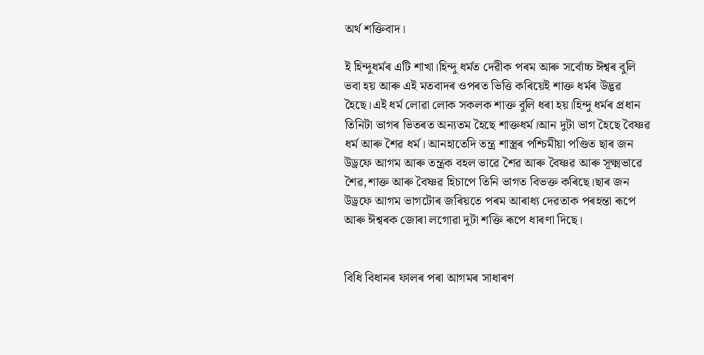অৰ্থ শক্তিবাদ।

ই হিন্দুধৰ্মৰ এটি শাখা।হিন্দু ধৰ্মত দেৱীক পৰম আৰু সৰ্বোচ্চ ঈশ্বৰ বুলি ভবা হয় আৰু এই মতবাদৰ ওপৰত ভিত্তি কৰিয়েই শাক্ত ধৰ্মৰ উদ্ভৱ হৈছে।এই ধৰ্ম লোৱা লোক সকলক শাক্ত বুলি ধৰা হয়।হিন্দু ধৰ্মৰ প্ৰধান তিনিটা ভাগৰ ভিতৰত অন্যতম হৈছে শাক্তধৰ্ম।আন দুটা ভাগ হৈছে বৈষ্ণৱ ধৰ্ম আৰু শৈৱ ধৰ্ম। আনহাতেদি তন্ত্ৰ শাস্ত্ৰৰ পশ্চিমীয়া পণ্ডিত ছাৰ জন উড্ৰফে আগম আৰু তন্ত্ৰক বহল ভাৱে শৈৱ আৰু বৈষ্ণৱ আৰু সূক্ষ্মভাৱে শৈৱ,শাক্ত আৰু বৈষ্ণৱ হিচাপে তিনি ভাগত বিভক্ত কৰিছে।ছাৰ জন উড্ৰফে আগম ভাগটোৰ জৰিয়তে পৰম আৰাধ্য দেৱতাক পৰহন্তা ৰূপে আৰু ঈশ্বৰক জোৰা লগোৱা দুটা শক্তি ৰূপে ধাৰণা দিছে।


বিধি বিধানৰ ফালৰ পৰা আগমৰ সাধাৰণ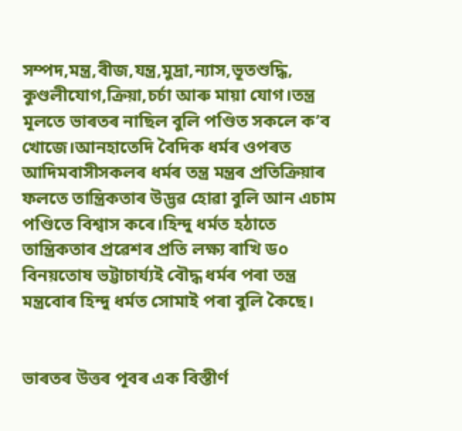সম্পদ,মন্ত্ৰ,বীজ,যন্ত্ৰ,মুদ্ৰা,ন্যাস,ভূতশুদ্ধি, কুণ্ডলীযোগ,ক্ৰিয়া,চৰ্চা আৰু মায়া যোগ।তন্ত্ৰ মূলতে ভাৰতৰ নাছিল বুলি পণ্ডিত সকলে ক’ব খোজে।আনহাতেদি বৈদিক ধৰ্মৰ ওপৰত আদিমবাসীসকলৰ ধৰ্মৰ তন্ত্ৰ মন্ত্ৰৰ প্ৰতিক্ৰিয়াৰ ফলতে তান্ত্ৰিকতাৰ উদ্ভৱ হোৱা বুলি আন এচাম পণ্ডিতে বিশ্বাস কৰে।হিন্দু ধৰ্মত হঠাতে তান্ত্ৰিকতাৰ প্ৰৱেশৰ প্ৰতি লক্ষ্য ৰাখি ড০ বিনয়তোষ ভট্টাচাৰ্য্যই বৌদ্ধ ধৰ্মৰ পৰা তন্ত্ৰ মন্ত্ৰবোৰ হিন্দু ধৰ্মত সোমাই পৰা বুলি কৈছে।


ভাৰতৰ উত্তৰ পূবৰ এক বিস্তীৰ্ণ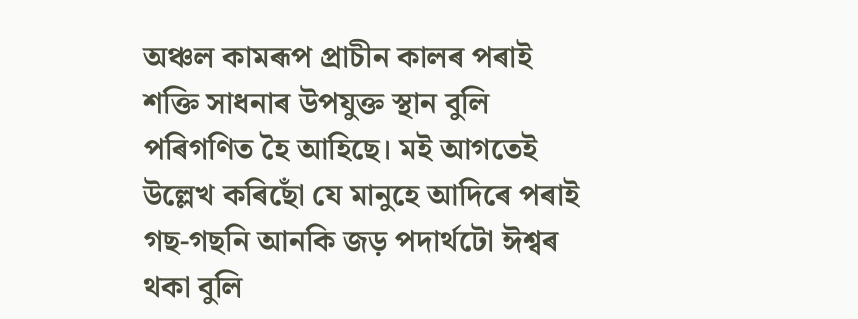অঞ্চল কামৰূপ প্ৰাচীন কালৰ পৰাই শক্তি সাধনাৰ উপযুক্ত স্থান বুলি পৰিগণিত হৈ আহিছে। মই আগতেই উল্লেখ কৰিছোঁ যে মানুহে আদিৰে পৰাই গছ-গছনি আনকি জড় পদাৰ্থটো ঈশ্বৰ থকা বুলি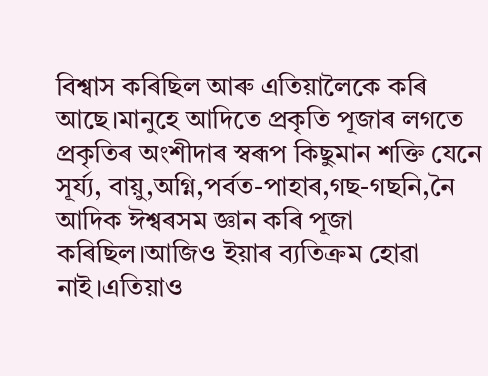বিশ্বাস কৰিছিল আৰু এতিয়ালৈকে কৰি আছে।মানুহে আদিতে প্ৰকৃতি পূজাৰ লগতে প্ৰকৃতিৰ অংশীদাৰ স্বৰূপ কিছুমান শক্তি যেনে সূৰ্য্য, বায়ু,অগ্নি,পৰ্বত-পাহাৰ,গছ-গছনি,নৈ আদিক ঈশ্বৰসম জ্ঞান কৰি পূজা কৰিছিল।আজিও ইয়াৰ ব্যতিক্ৰম হোৱা নাই।এতিয়াও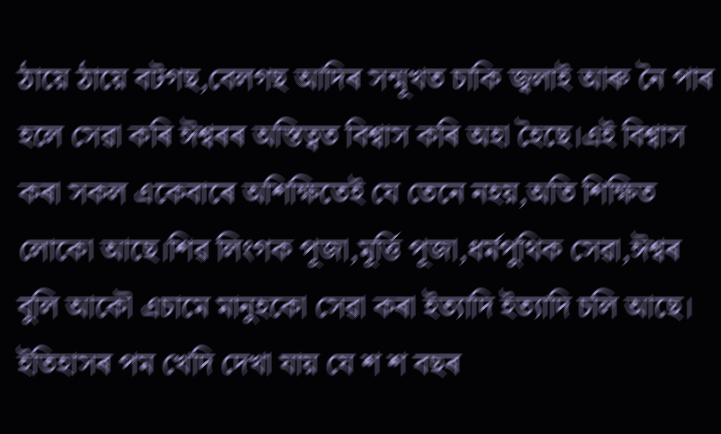ঠায়ে ঠায়ে বটগছ,বেলগছ আদিৰ সন্মূখত চাকি জ্বলাই আৰু নৈ পাৰ হলে সেৱা কৰি ঈশ্বৰৰ অস্তিত্বত বিশ্বাস কৰি অহা হৈছে।এই বিশ্বাস কৰা সকল একেবাৰে অশিক্ষিতেই যে তেনে নহয়,অতি শিক্ষিত লোকো আছে।শিৱ লিংগক পূজা,মূৰ্ত্তি পূজা,ধৰ্মপুথিক সেৱা,ঈশ্বৰ বুলি আকৌ এচামে মানুহকো সেৱা কৰা ইত্যাদি ইত্যাদি চলি আছে। ইতিহাসৰ পম খেদি দেখা যায় যে শ শ বছৰ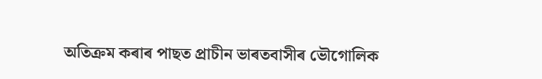অতিক্ৰম কৰাৰ পাছত প্ৰাচীন ভাৰতবাসীৰ ভৌগোলিক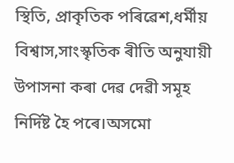স্থিতি, প্ৰাকৃতিক পৰিৱেশ,ধৰ্মীয় বিশ্বাস,সাংস্কৃতিক ৰীতি অনুযায়ী উপাসনা কৰা দেৱ দেৱী সমূহ নিৰ্দিষ্ট হৈ পৰে।অসমো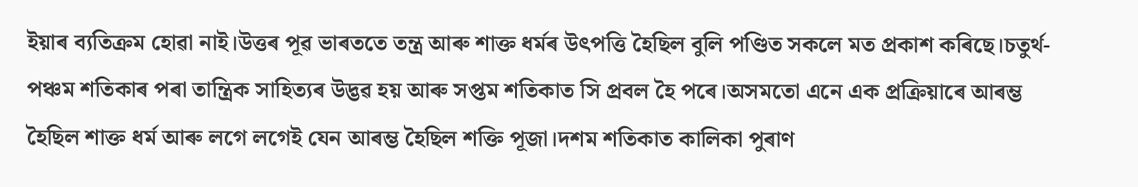ইয়াৰ ব্যতিক্ৰম হোৱা নাই।উত্তৰ পূৱ ভাৰততে তন্ত্ৰ আৰু শাক্ত ধৰ্মৰ উৎপত্তি হৈছিল বুলি পণ্ডিত সকলে মত প্ৰকাশ কৰিছে।চতুৰ্থ-পঞ্চম শতিকাৰ পৰা তান্ত্ৰিক সাহিত্যৰ উদ্ভৱ হয় আৰু সপ্তম শতিকাত সি প্ৰবল হৈ পৰে।অসমতো এনে এক প্ৰক্ৰিয়াৰে আৰম্ভ হৈছিল শাক্ত ধৰ্ম আৰু লগে লগেই যেন আৰম্ভ হৈছিল শক্তি পূজা।দশম শতিকাত কালিকা পুৰাণ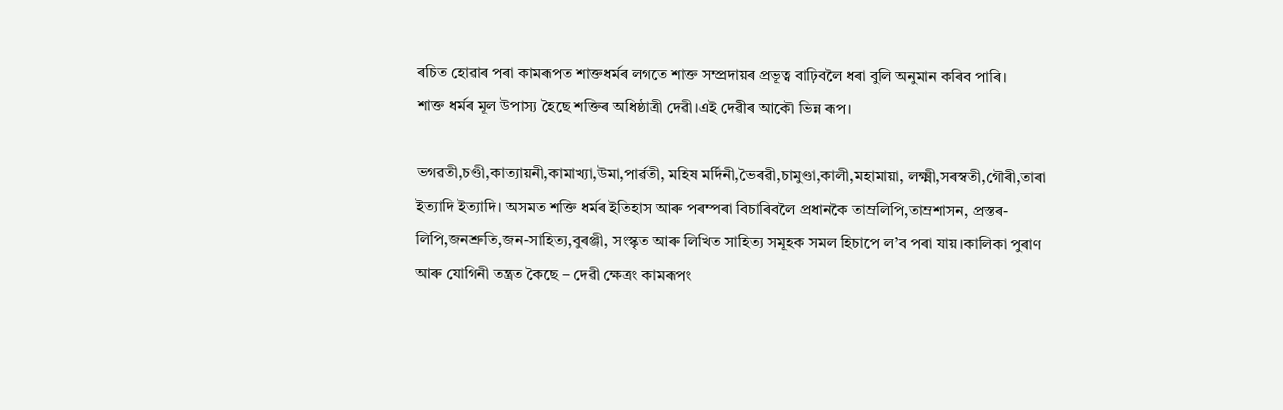ৰচিত হোৱাৰ পৰা কামৰূপত শাক্তধৰ্মৰ লগতে শাক্ত সম্প্ৰদায়ৰ প্ৰভূত্ব বাঢ়িবলৈ ধৰা বুলি অনুমান কৰিব পাৰি।
শাক্ত ধৰ্মৰ মূল উপাস্য হৈছে শক্তিৰ অধিষ্ঠাত্ৰী দেৱী।এই দেৱীৰ আকৌ ভিন্ন ৰূপ।

ভগৱতী,চণ্ডী,কাত্যায়নী,কামাখ্যা,উমা,পাৰ্ৱতী, মহিষ মৰ্দিনী,ভৈৰৱী,চামুণ্ডা,কালী,মহামায়া, লক্ষ্মী,সৰস্বতী,গৌৰী,তাৰা ইত্যাদি ইত্যাদি। অসমত শক্তি ধৰ্মৰ ইতিহাস আৰু পৰম্পৰা বিচাৰিবলৈ প্ৰধানকৈ তাম্ৰলিপি,তাম্ৰশাসন, প্ৰস্তৰ-লিপি,জনশ্ৰুতি,জন-সাহিত্য,বুৰঞ্জী, সংস্কৃত আৰু লিখিত সাহিত্য সমূহক সমল হিচাপে ল’ব পৰা যায়।কালিকা পুৰাণ আৰু যোগিনী তন্ত্ৰত কৈছে – দেৱী ক্ষেত্ৰং কামৰূপং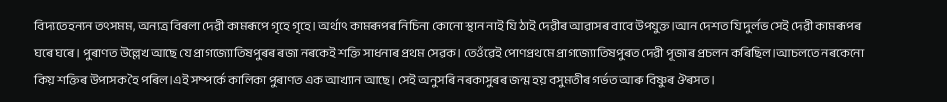বিদ্যতেহন্যন তৎসমম, অন্যত্ৰ বিৰলা দেৱী কামৰূপে গৃহে গৃহে। অৰ্থাৎ কামৰূপৰ নিচিনা কোনো স্থান নাই যি ঠাই দেৱীৰ আৱাসৰ বাবে উপযুক্ত।আন দেশত যি দুৰ্লভ সেই দেৱী কামৰূপৰ ঘৰে ঘৰে। পুৰাণত উল্লেখ আছে যে প্ৰাগজ্যোতিষপুৰৰ ৰজা নৰকেই শক্তি সাধনাৰ প্ৰথম সেৱক। তেওঁৱেই পোণপ্ৰথমে প্ৰাগজ্যোতিষপুৰত দেৱী পূজাৰ প্ৰচলন কৰিছিল।আচলতে নৰকেনো কিয় শক্তিৰ উপাসক হৈ পৰিল।এই সম্পৰ্কে কালিকা পুৰাণত এক আখ্যান আছে। সেই অনুসৰি নৰকাসুৰৰ জন্ম হয় বসুমতীৰ গৰ্ভত আৰু বিষ্ণুৰ ঔৰসত।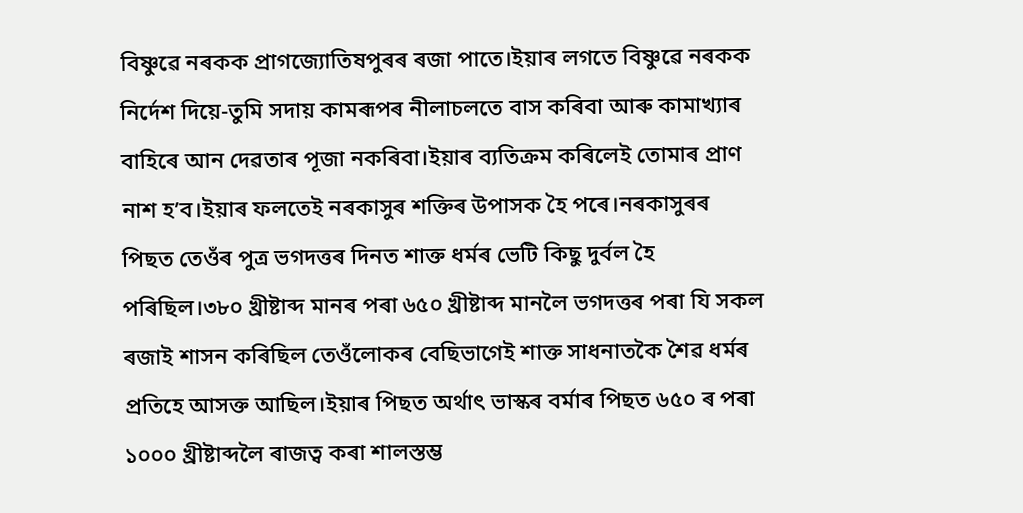বিষ্ণুৱে নৰকক প্ৰাগজ্যোতিষপুৰৰ ৰজা পাতে।ইয়াৰ লগতে বিষ্ণুৱে নৰকক নিৰ্দেশ দিয়ে-তুমি সদায় কামৰূপৰ নীলাচলতে বাস কৰিবা আৰু কামাখ্যাৰ বাহিৰে আন দেৱতাৰ পূজা নকৰিবা।ইয়াৰ ব্যতিক্ৰম কৰিলেই তোমাৰ প্ৰাণ নাশ হ’ব।ইয়াৰ ফলতেই নৰকাসুৰ শক্তিৰ উপাসক হৈ পৰে।নৰকাসুৰৰ পিছত তেওঁৰ পুত্ৰ ভগদত্তৰ দিনত শাক্ত ধৰ্মৰ ভেটি কিছু দুৰ্বল হৈ পৰিছিল।৩৮০ খ্ৰীষ্টাব্দ মানৰ পৰা ৬৫০ খ্ৰীষ্টাব্দ মানলৈ ভগদত্তৰ পৰা যি সকল ৰজাই শাসন কৰিছিল তেওঁলোকৰ বেছিভাগেই শাক্ত সাধনাতকৈ শৈৱ ধৰ্মৰ প্ৰতিহে আসক্ত আছিল।ইয়াৰ পিছত অৰ্থাৎ ভাস্কৰ বৰ্মাৰ পিছত ৬৫০ ৰ পৰা ১০০০ খ্ৰীষ্টাব্দলৈ ৰাজত্ব কৰা শালস্তম্ভ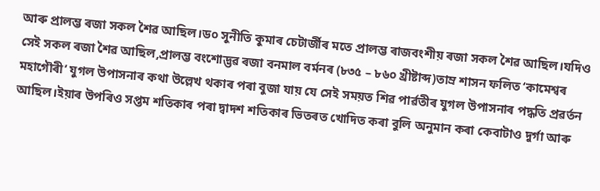আৰু প্ৰালম্ভ ৰজা সকল শৈৱ আছিল।ড০ সুনীতি কুমাৰ চেটাৰ্জীৰ মতে প্ৰালম্ভ ৰাজবংশীয় ৰজা সকল শৈৱ আছিল।যদিও সেই সকল ৰজা শৈৱ আছিল,প্ৰালম্ভ বংশোদ্ভৱ ৰজা বনমাল বৰ্মনৰ (৮৩৫ – ৮৬০ খ্ৰীষ্টাব্দ)তাম্ৰ শাসন ফলিত ‘কামেশ্বৰ মহাগৌৰী’ যুগল উপাসনাৰ কথা উল্লেখ থকাৰ পৰা বুজা যায় যে সেই সময়ত শিৱ পাৰ্ৱতীৰ যুগল উপাসনাৰ পদ্ধতি প্ৰৱৰ্তন আছিল।ইয়াৰ উপৰিও সপ্তম শতিকাৰ পৰা দ্বাদশ শতিকাৰ ভিতৰত খোদিত কৰা বুলি অনুমান কৰা কেবাটাও দুৰ্গা আৰু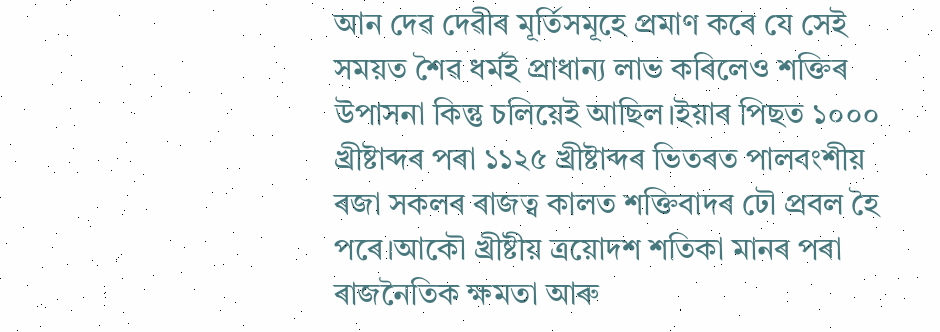আন দেৱ দেৱীৰ মূৰ্তিসমূহে প্ৰমাণ কৰে যে সেই সময়ত শৈৱ ধৰ্মই প্ৰাধান্য লাভ কৰিলেও শক্তিৰ উপাসনা কিন্তু চলিয়েই আছিল।ইয়াৰ পিছত ১০০০ খ্ৰীষ্টাব্দৰ পৰা ১১২৫ খ্ৰীষ্টাব্দৰ ভিতৰত পালবংশীয় ৰজা সকলৰ ৰাজত্ব কালত শক্তিবাদৰ ঢৌ প্ৰবল হৈ পৰে।আকৌ খ্ৰীষ্টীয় ত্ৰয়োদশ শতিকা মানৰ পৰা ৰাজনৈতিক ক্ষমতা আৰু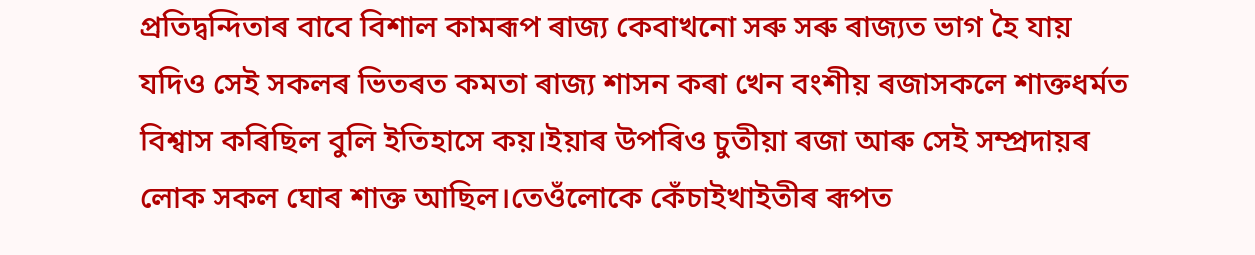প্ৰতিদ্বন্দিতাৰ বাবে বিশাল কামৰূপ ৰাজ্য কেবাখনো সৰু সৰু ৰাজ্যত ভাগ হৈ যায় যদিও সেই সকলৰ ভিতৰত কমতা ৰাজ্য শাসন কৰা খেন বংশীয় ৰজাসকলে শাক্তধৰ্মত বিশ্বাস কৰিছিল বুলি ইতিহাসে কয়।ইয়াৰ উপৰিও চুতীয়া ৰজা আৰু সেই সম্প্ৰদায়ৰ লোক সকল ঘোৰ শাক্ত আছিল।তেওঁলোকে কেঁচাইখাইতীৰ ৰূপত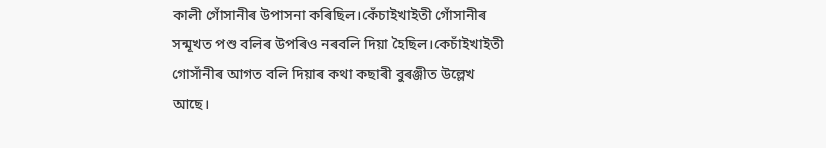কালী গোঁসানীৰ উপাসনা কৰিছিল।কেঁচাইখাইতী গোঁসানীৰ সন্মূখত পশু বলিৰ উপৰিও নৰবলি দিয়া হৈছিল।কেচাঁইখাইতী গোসাঁনীৰ আগত বলি দিয়াৰ কথা কছাৰী বুৰঞ্জীত উল্লেখ আছে।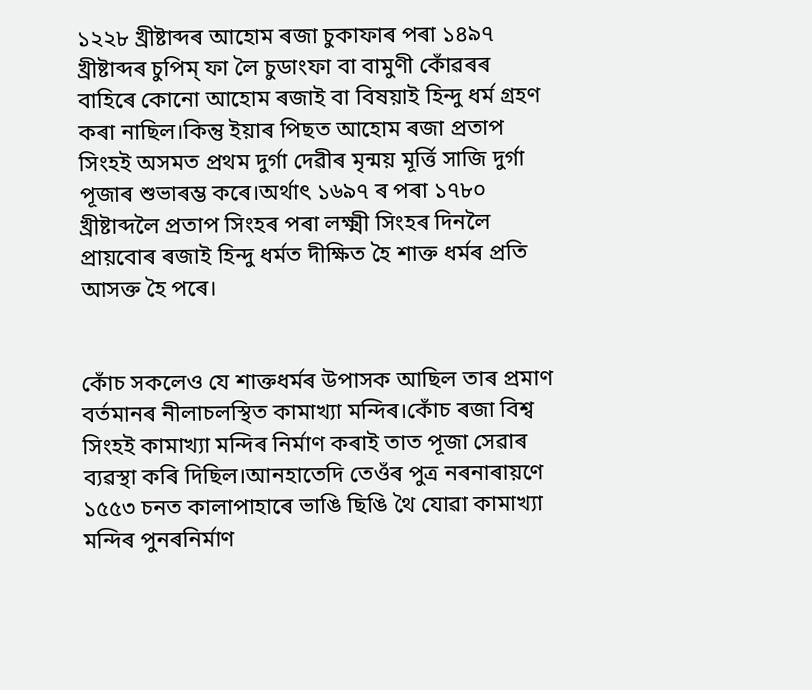১২২৮ খ্ৰীষ্টাব্দৰ আহোম ৰজা চুকাফাৰ পৰা ১৪৯৭ খ্ৰীষ্টাব্দৰ চুপিম্ ফা লৈ চুডাংফা বা বামুণী কোঁৱৰৰ বাহিৰে কোনো আহোম ৰজাই বা বিষয়াই হিন্দু ধৰ্ম গ্ৰহণ কৰা নাছিল।কিন্তু ইয়াৰ পিছত আহোম ৰজা প্ৰতাপ সিংহই অসমত প্ৰথম দুৰ্গা দেৱীৰ মৃন্ময় মূৰ্ত্তি সাজি দুৰ্গা পূজাৰ শুভাৰম্ভ কৰে।অৰ্থাৎ ১৬৯৭ ৰ পৰা ১৭৮০ খ্ৰীষ্টাব্দলৈ প্ৰতাপ সিংহৰ পৰা লক্ষ্মী সিংহৰ দিনলৈ প্ৰায়বোৰ ৰজাই হিন্দু ধৰ্মত দীক্ষিত হৈ শাক্ত ধৰ্মৰ প্ৰতি
আসক্ত হৈ পৰে।


কোঁচ সকলেও যে শাক্তধৰ্মৰ উপাসক আছিল তাৰ প্ৰমাণ বৰ্তমানৰ নীলাচলস্থিত কামাখ্যা মন্দিৰ।কোঁচ ৰজা বিশ্ব সিংহই কামাখ্যা মন্দিৰ নিৰ্মাণ কৰাই তাত পূজা সেৱাৰ ব্যৱস্থা কৰি দিছিল।আনহাতেদি তেওঁৰ পুত্ৰ নৰনাৰায়ণে ১৫৫৩ চনত কালাপাহাৰে ভাঙি ছিঙি থৈ যোৱা কামাখ্যা মন্দিৰ পুনৰনিৰ্মাণ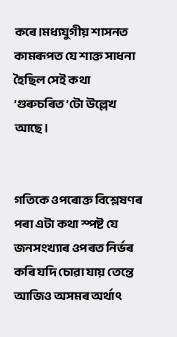কৰে।মধ্যযুগীয় শাসনত কামৰূপত যে শাক্ত সাধনা হৈছিল সেই কথা ‘গুৰুচৰিত’টো উল্লেখ আছে।


গতিকে ওপৰোক্ত বিশ্লেষণৰ পৰা এটা কথা স্পষ্ট যে জনসংখ্যাৰ ওপৰত নিৰ্ভৰ কৰি যদি চোৱা যায় তেন্তে আজিও অসমৰ অৰ্থাৎ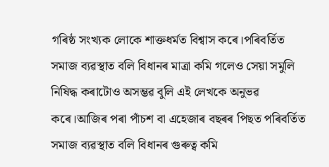গৰিষ্ঠ সংখ্যক লোকে শাক্তধৰ্মত বিশ্বাস কৰে।পৰিবৰ্তিত সমাজ ব্যৱস্থাত বলি বিধানৰ মাত্ৰা কমি গলেও সেয়া সমুলি নিষিদ্ধ কৰাটোও অসম্ভৱ বুলি এই লেখকে অনুভৱ কৰে।আজিৰ পৰা পাঁচশ বা এহেজাৰ বছৰৰ পিছত পৰিবৰ্তিত সমাজ ব্যৱস্থাত বলি বিধানৰ গুৰুত্ব কমি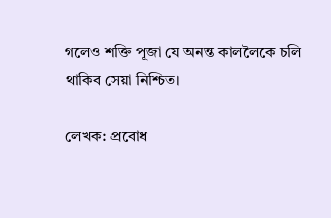গলেও শক্তি পূজা যে অনন্ত কাললৈকে চলি থাকিব সেয়া নিশ্চিত।

লেখক: প্ৰবোধ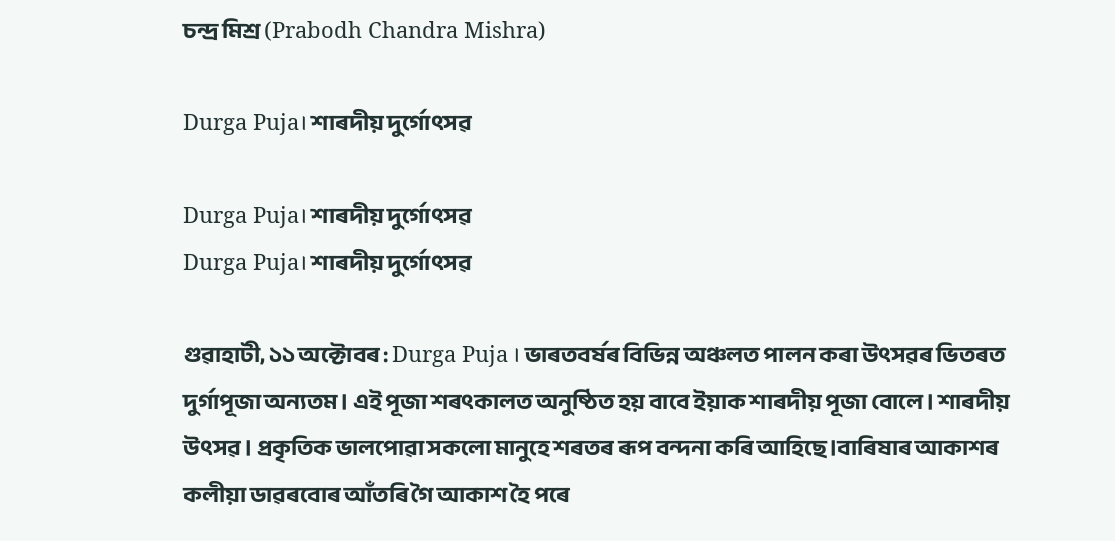চন্দ্ৰ মিশ্ৰ (Prabodh Chandra Mishra)

Durga Puja। শাৰদীয় দুৰ্গোৎসৱ

Durga Puja। শাৰদীয় দুৰ্গোৎসৱ
Durga Puja। শাৰদীয় দুৰ্গোৎসৱ

গুৱাহাটী, ১১ অক্টোবৰ : Durga Puja । ভাৰতবৰ্ষৰ বিভিন্ন অঞ্চলত পালন কৰা উৎসৱৰ ভিতৰত দুৰ্গাপূজা অন্যতম। এই পূজা শৰৎকালত অনুষ্ঠিত হয় বাবে ইয়াক শাৰদীয় পূজা বোলে। শাৰদীয় উৎসৱ। প্ৰকৃতিক ভালপোৱা সকলো মানুহে শৰতৰ ৰূপ বন্দনা কৰি আহিছে।বাৰিষাৰ আকাশৰ কলীয়া ডাৱৰবোৰ আঁতৰি গৈ আকাশ হৈ পৰে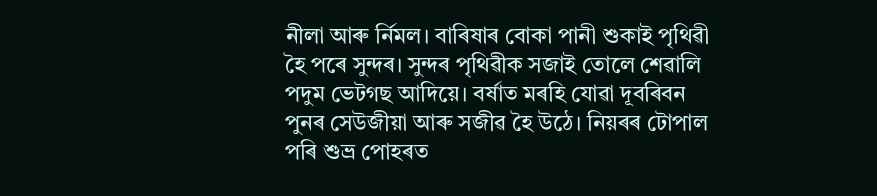নীলা আৰু ৰ্নিমল। বাৰিষাৰ বোকা পানী শুকাই পৃথিৱী হৈ পৰে সুন্দৰ। সুন্দৰ পৃথিৱীক সজাই তোলে শেৱালি পদুম ভেটগছ আদিয়ে। বৰ্ষাত মৰহি যোৱা দূবৰিবন পুনৰ সেউজীয়া আৰু সজীৱ হৈ উঠে। নিয়ৰৰ টোপাল পৰি শুভ্ৰ পোহৰত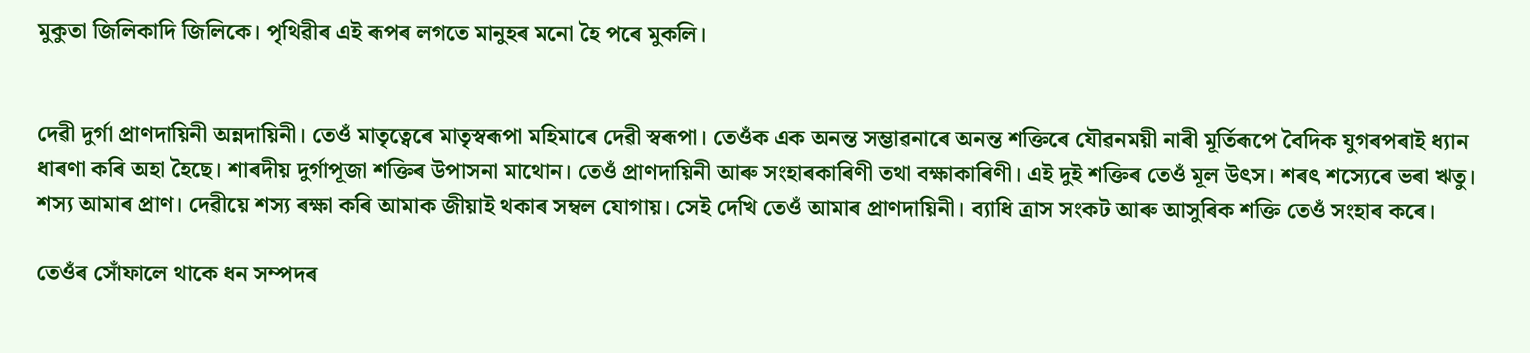মুকুতা জিলিকাদি জিলিকে। পৃথিৱীৰ এই ৰূপৰ লগতে মানুহৰ মনো হৈ পৰে মুকলি।


দেৱী দুৰ্গা প্ৰাণদায়িনী অন্নদায়িনী। তেওঁ মাতৃত্বেৰে মাতৃস্বৰূপা মহিমাৰে দেৱী স্বৰূপা। তেওঁক এক অনন্ত সম্ভাৱনাৰে অনন্ত শক্তিৰে যৌৱনময়ী নাৰী মূৰ্তিৰূপে বৈদিক যুগৰপৰাই ধ্যান ধাৰণা কৰি অহা হৈছে। শাৰদীয় দুৰ্গাপূজা শক্তিৰ উপাসনা মাথোন। তেওঁ প্ৰাণদায়িনী আৰু সংহাৰকাৰিণী তথা বক্ষাকাৰিণী। এই দুই শক্তিৰ তেওঁ মূল উৎস। শৰৎ শস্যেৰে ভৰা ঋতু। শস্য আমাৰ প্ৰাণ। দেৱীয়ে শস্য ৰক্ষা কৰি আমাক জীয়াই থকাৰ সম্বল যোগায়। সেই দেখি তেওঁ আমাৰ প্ৰাণদায়িনী। ব্যাধি ত্ৰাস সংকট আৰু আসুৰিক শক্তি তেওঁ সংহাৰ কৰে।

তেওঁৰ সোঁফালে থাকে ধন সম্পদৰ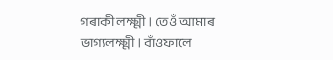গৰাকী লক্ষ্মী। তেওঁ আমাৰ ভাগ্যলক্ষ্মী। বাঁওফালে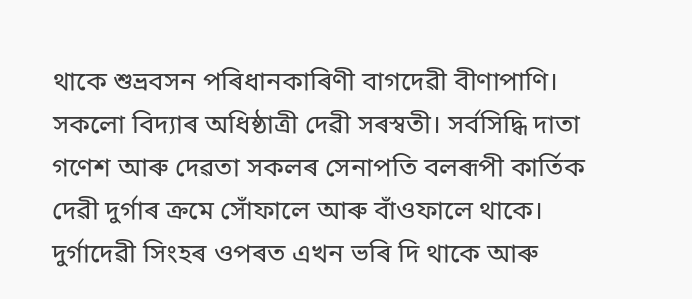থাকে শুভ্ৰবসন পৰিধানকাৰিণী বাগদেৱী বীণাপাণি। সকলো বিদ্যাৰ অধিষ্ঠাত্ৰী দেৱী সৰস্বতী। সৰ্বসিদ্ধি দাতা গণেশ আৰু দেৱতা সকলৰ সেনাপতি বলৰূপী কাৰ্তিক দেৱী দুৰ্গাৰ ক্ৰমে সোঁফালে আৰু বাঁওফালে থাকে। দুৰ্গাদেৱী সিংহৰ ওপৰত এখন ভৰি দি থাকে আৰু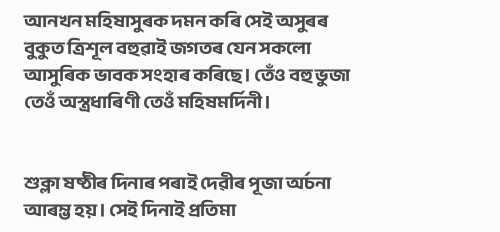আনখন মহিষাসুৰক দমন কৰি সেই অসুৰৰ বুকুত ত্ৰিশূল বহুৱাই জগতৰ যেন সকলো আসুৰিক ভাবক সংহাৰ কৰিছে। তেঁও বহু ভুজা তেওঁ অস্ত্ৰধাৰিণী তেওঁ মহিষমৰ্দিনী।


শুক্লা ষষ্ঠীৰ দিনাৰ পৰাই দেৱীৰ পূজা অৰ্চনা আৰম্ভ হয়। সেই দিনাই প্ৰতিমা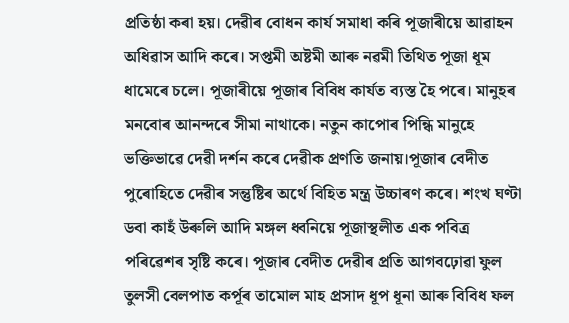প্ৰতিষ্ঠা কৰা হয়। দেৱীৰ বোধন কাৰ্য সমাধা কৰি পূজাৰীয়ে আৱাহন অধিৱাস আদি কৰে। সপ্তমী অষ্টমী আৰু নৱমী তিথিত পূজা ধূম ধামেৰে চলে। পূজাৰীয়ে পূজাৰ বিবিধ কাৰ্যত ব্যস্ত হৈ পৰে। মানুহৰ মনবোৰ আনন্দৰে সীমা নাথাকে। নতুন কাপোৰ পিন্ধি মানুহে ভক্তিভাৱে দেৱী দৰ্শন কৰে দেৱীক প্ৰণতি জনায়।পূজাৰ বেদীত পুৰোহিতে দেৱীৰ সন্তুষ্টিৰ অৰ্থে বিহিত মন্ত্ৰ উচ্চাৰণ কৰে। শংখ ঘণ্টা ডবা কাহঁ উৰুলি আদি মঙ্গল ধ্বনিয়ে পূজাস্থলীত এক পবিত্ৰ পৰিৱেশৰ সৃষ্টি কৰে। পূজাৰ বেদীত দেৱীৰ প্ৰতি আগবঢ়োৱা ফুল তুলসী বেলপাত কৰ্পূৰ তামোল মাহ প্ৰসাদ ধূপ ধূনা আৰু বিবিধ ফল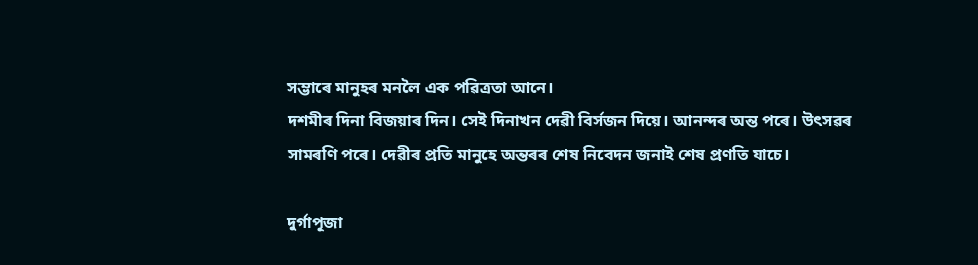সম্ভাৰে মানুহৰ মনলৈ এক পৱিত্ৰতা আনে।
দশমীৰ দিনা বিজয়াৰ দিন। সেই দিনাখন দেৱী বিৰ্সজন দিয়ে। আনন্দৰ অন্ত পৰে। উৎসৱৰ সামৰণি পৰে। দেৱীৰ প্ৰতি মানুহে অন্তৰৰ শেষ নিবেদন জনাই শেষ প্ৰণতি যাচে।

দুৰ্গাপূজা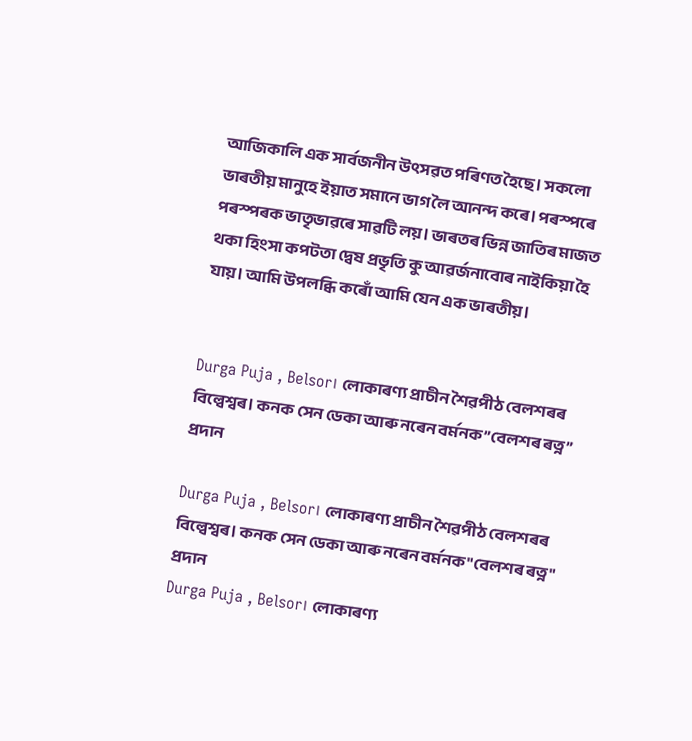আজিকালি এক সাৰ্বজনীন উৎসৱত পৰিণত হৈছে। সকলো ভাৰতীয় মানুহে ইয়াত সমানে ভাগ লৈ আনন্দ কৰে। পৰস্পৰে পৰস্পৰক ভাতৃভাৱৰে সাৱটি লয়। ভাৰতৰ ভিন্ন জাতিৰ মাজত থকা হিংসা কপটতা দ্বেষ প্ৰভৃতি কু আৱৰ্জনাবোৰ নাইকিয়া হৈ যায়। আমি উপলব্ধি কৰোঁ আমি যেন এক ভাৰতীয়।


Durga Puja , Belsor। লোকাৰণ্য প্ৰাচীন শৈৱপীঠ বেলশৰৰ বিল্বেশ্বৰ। কনক সেন ডেকা আৰু নৰেন বৰ্মনক”বেলশৰ ৰত্ন” প্ৰদান

Durga Puja , Belsor। লোকাৰণ্য প্ৰাচীন শৈৱপীঠ বেলশৰৰ বিল্বেশ্বৰ। কনক সেন ডেকা আৰু নৰেন বৰ্মনক"বেলশৰ ৰত্ন" প্ৰদান
Durga Puja , Belsor। লোকাৰণ্য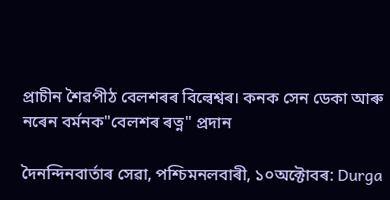প্ৰাচীন শৈৱপীঠ বেলশৰৰ বিল্বেশ্বৰ। কনক সেন ডেকা আৰু নৰেন বৰ্মনক"বেলশৰ ৰত্ন" প্ৰদান

দৈনন্দিনবাৰ্তাৰ সেৱা, পশ্চিমনলবাৰী, ১০অক্টোবৰ: Durga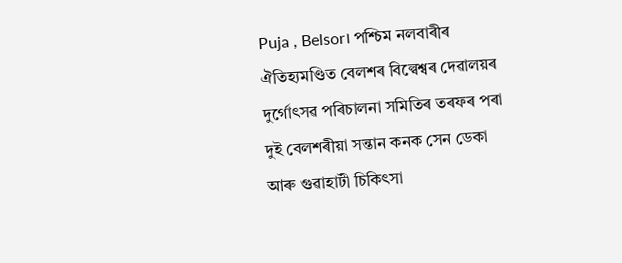Puja , Belsor। পশ্চিম নলবাৰীৰ ঐতিহ্যমণ্ডিত বেলশৰ বিল্বেশ্বৰ দেৱালয়ৰ দুৰ্গোৎসৱ পৰিচালনা সমিতিৰ তৰফৰ পৰা দুই বেলশৰীয়া সন্তান কনক সেন ডেকা আৰু গুৱাহাটী চিকিৎসা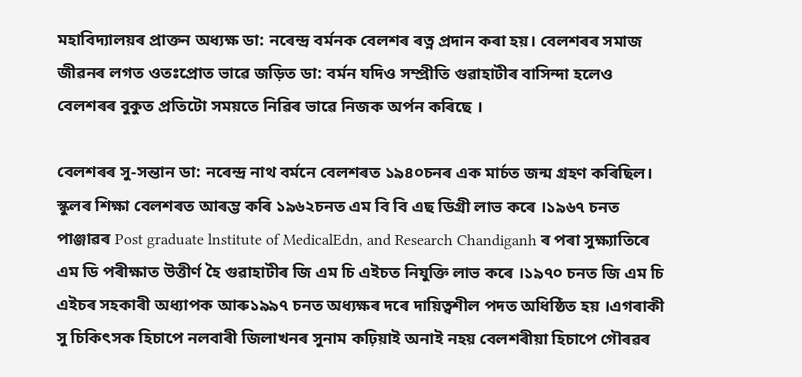মহাবিদ্যালয়ৰ প্ৰাক্তন অধ্যক্ষ ডা: নৰেন্দ্ৰ বৰ্মনক বেলশৰ ৰত্ন প্ৰদান কৰা হয়। বেলশৰৰ সমাজ জীৱনৰ লগত ওতঃপ্ৰোত ভাৱে জড়িত ডা: বৰ্মন যদিও সম্প্ৰীতি গুৱাহাটীৰ বাসিন্দা হলেও বেলশৰৰ বুকুত প্ৰতিটো সময়তে নিৱিৰ ভাৱে নিজক অৰ্পন কৰিছে ।

বেলশৰৰ সু-সন্তান ডা: নৰেন্দ্ৰ নাথ বৰ্মনে বেলশৰত ১৯৪০চনৰ এক মাৰ্চত জন্ম গ্ৰহণ কৰিছিল। স্কুলৰ শিক্ষা বেলশৰত আৰম্ভ কৰি ১৯৬২চনত এম বি বি এছ ডিগ্ৰী লাভ কৰে ।১৯৬৭ চনত পাঞ্জাৱৰ Post graduate lnstitute of MedicalEdn, and Research Chandiganh ৰ পৰা সুক্ষ্যাতিৰে এম ডি পৰীক্ষাত উত্তীৰ্ণ হৈ গুৱাহাটীৰ জি এম চি এইচত নিযুক্তি লাভ কৰে ।১৯৭০ চনত জি এম চি এইচৰ সহকাৰী অধ্যাপক আৰু১৯৯৭ চনত অধ্যক্ষৰ দৰে দায়িত্বশীল পদত অধিষ্ঠিত হয় ।এগৰাকী সু চিকিৎসক হিচাপে নলবাৰী জিলাখনৰ সুনাম কঢ়িয়াই অনাই নহয় বেলশৰীয়া হিচাপে গৌৰৱৰ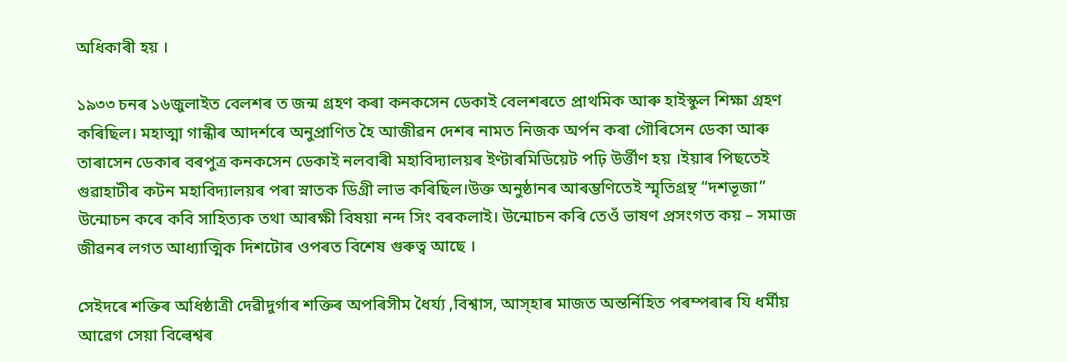অধিকাৰী হয় ।

১৯৩৩ চনৰ ১৬জুলাইত বেলশৰ ত জন্ম গ্ৰহণ কৰা কনকসেন ডেকাই বেলশৰতে প্ৰাথমিক আৰু হাইস্কুল শিক্ষা গ্ৰহণ কৰিছিল। মহাত্মা গান্ধীৰ আদৰ্শৰে অনুপ্ৰাণিত হৈ আজীৱন দেশৰ নামত নিজক অৰ্পন কৰা গৌৰিসেন ডেকা আৰু তাৰাসেন ডেকাৰ বৰপুত্ৰ কনকসেন ডেকাই নলবাৰী মহাবিদ্যালয়ৰ ইণ্টাৰমিডিয়েট পঢ়ি উৰ্ত্তীণ হয় ।ইয়াৰ পিছতেই গুৱাহাটীৰ কটন মহাবিদ্যালয়ৰ পৰা স্নাতক ডিগ্ৰী লাভ কৰিছিল।উক্ত অনুষ্ঠানৰ আৰম্ভণিতেই স্মৃতিগ্ৰন্থ “দশভূজা” উন্মোচন কৰে কবি সাহিত্যক তথা আৰক্ষী বিষয়া নন্দ সিং বৰকলাই। উন্মোচন কৰি তেওঁ ভাষণ প্ৰসংগত কয় – সমাজ জীৱনৰ লগত আধ্যাত্মিক দিশটোৰ ওপৰত বিশেষ গুৰুত্ব আছে ।

সেইদৰে শক্তিৰ অধিষ্ঠাত্ৰী দেৱীদুৰ্গাৰ শক্তিৰ অপৰিসীম ধৈৰ্য্য ,বিশ্বাস, আস্হাৰ মাজত অন্তৰ্নিহিত পৰম্পৰাৰ যি ধৰ্মীয় আৱেগ সেয়া বিল্বেশ্বৰ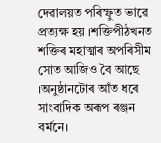দেৱালয়ত পৰিস্ফুত ভাৱে প্ৰত্যক্ষ হয় ।শক্তিপীঠখনত শক্তিৰ মহাত্মাৰ অপৰিসীম সোত আজিও বৈ আছে ।অনুষ্ঠানটোৰ আঁত ধৰে সাংবাদিক অৰূপ ৰঞ্জন বৰ্মনে।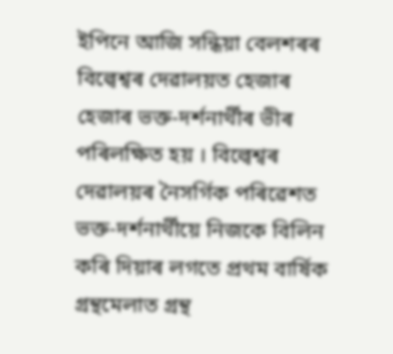ইপিনে আজি সন্ধিয়া বেলশৰৰ বিল্বেশ্বৰ দেৱালয়ত হেজাৰ হেজাৰ ভক্ত-দৰ্শনাৰ্থীৰ ভীৰ পৰিলক্ষিত হয় । বিল্বেশ্বৰ দেৱালয়ৰ নৈসৰ্গিক পৰিৱেশত ভক্ত-দৰ্শনাৰ্থীয়ে নিজকে বিলিন কৰি দিয়াৰ লগতে প্ৰথম বাৰ্ষিক গ্ৰন্থমেলাত গ্ৰন্থ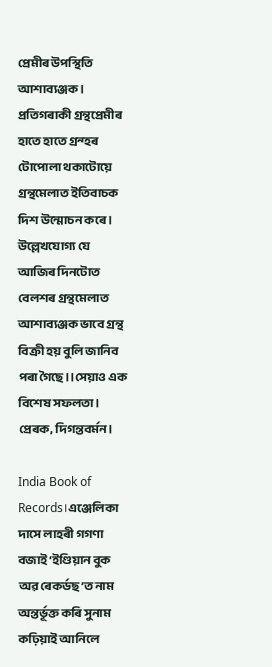প্ৰেমীৰ উপস্থিতি আশাব্যঞ্জক। প্ৰতিগৰাকী গ্ৰন্থপ্ৰেমীৰ হাতে হাতে গ্ৰন্হৰ টোপোলা থকাটোয়ে গ্ৰন্থমেলাত ইতিবাচক দিশ উন্মোচন কৰে । উল্লেখযোগ্য যে আজিৰ দিনটোত বেলশৰ গ্ৰন্থমেলাত আশাব্যঞ্জক ভাবে গ্ৰন্থ বিক্ৰী হয় বুলি জানিব পৰা গৈছে।।সেয়াও এক বিশেষ সফলতা।
প্ৰেৰক, দিগন্তবৰ্মন।

India Book of Records।এঞ্জেলিকা দাসে লাহৰী গগণা বজাই ‘ইণ্ডিয়ান বুক অৱ ৰেকৰ্ডছ’ত নাম অন্তৰ্ভূক্ত কৰি সুনাম কঢ়িয়াই আনিলে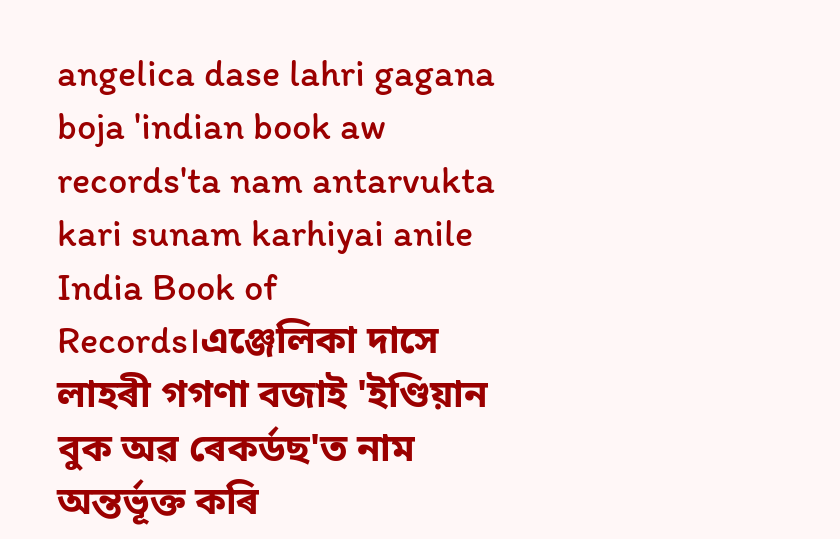angelica dase lahri gagana boja 'indian book aw records'ta nam antarvukta kari sunam karhiyai anile
India Book of Records।এঞ্জেলিকা দাসে লাহৰী গগণা বজাই 'ইণ্ডিয়ান বুক অৱ ৰেকৰ্ডছ'ত নাম অন্তৰ্ভূক্ত কৰি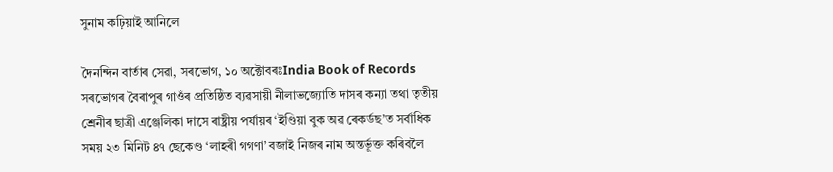সুনাম কঢ়িয়াই আনিলে

দৈনন্দিন বাৰ্তাৰ সেৱা, সৰভোগ, ১০ অক্টোবৰঃIndia Book of Records সৰভোগৰ বৈৰাপুৰ গাওঁৰ প্ৰতিষ্ঠিত ব্যৱসায়ী নীলাভজ্যোতি দাসৰ কন্যা তথা তৃতীয় শ্ৰেনীৰ ছাত্ৰী এঞ্জেলিকা দাসে ৰাষ্ট্ৰীয় পৰ্যায়ৰ ‘ইণ্ডিয়া বুক অৱ ৰেকৰ্ডছ’ত সৰ্বাধিক সময় ২৩ মিনিট ৪৭ ছেকেণ্ড ‘লাহৰী গগণা’ বজাই নিজৰ নাম অন্তৰ্ভূক্ত কৰিবলৈ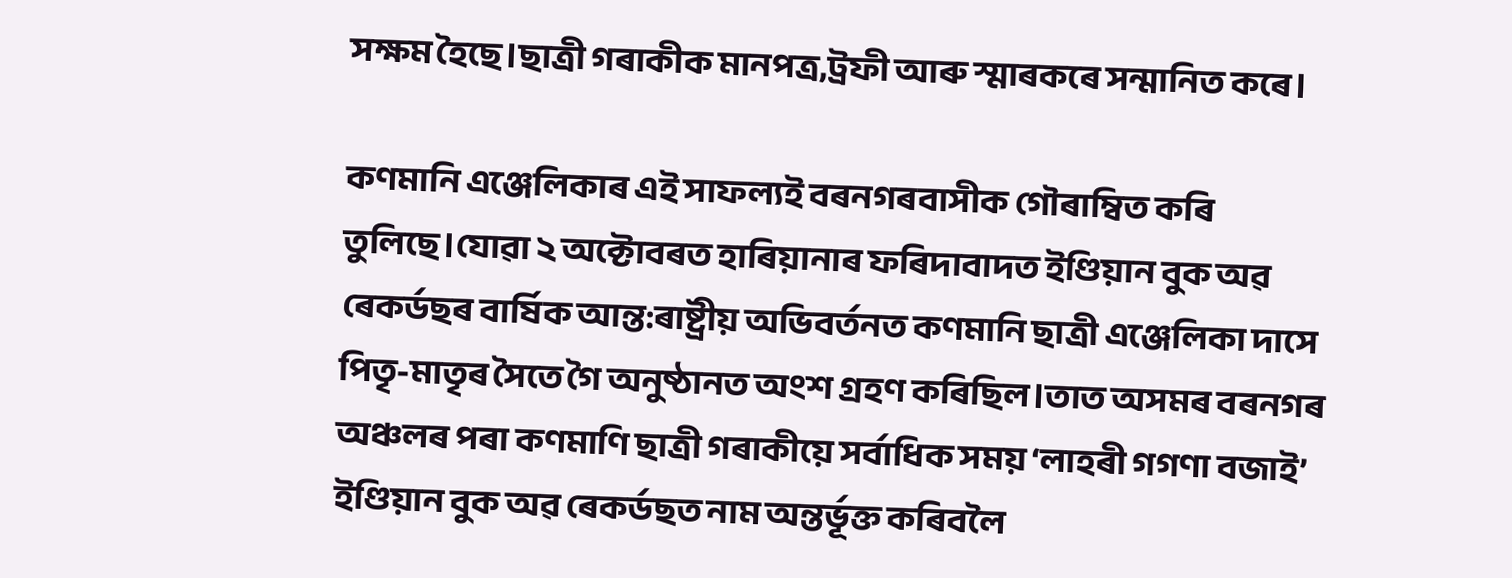সক্ষম হৈছে।ছাত্ৰী গৰাকীক মানপত্ৰ,ট্ৰফী আৰু স্মাৰকৰে সন্মানিত কৰে।

কণমানি এঞ্জেলিকাৰ এই সাফল্যই বৰনগৰবাসীক গৌৰাম্বিত কৰি তুলিছে।যোৱা ২ অক্টোবৰত হাৰিয়ানাৰ ফৰিদাবাদত ইণ্ডিয়ান বুক অৱ ৰেকৰ্ডছৰ বাৰ্ষিক আন্ত:ৰাষ্ট্ৰীয় অভিবৰ্তনত কণমানি ছাত্ৰী এঞ্জেলিকা দাসে পিতৃ-মাতৃৰ সৈতে গৈ অনুষ্ঠানত অংশ গ্ৰহণ কৰিছিল।তাত অসমৰ বৰনগৰ অঞ্চলৰ পৰা কণমাণি ছাত্ৰী গৰাকীয়ে সৰ্বাধিক সময় ‘লাহৰী গগণা বজাই’ ইণ্ডিয়ান বুক অৱ ৰেকৰ্ডছত নাম অন্তৰ্ভূক্ত কৰিবলৈ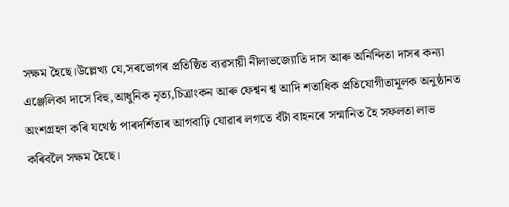সক্ষম হৈছে।উল্লেখ্য যে,সৰভোগৰ প্ৰতিষ্ঠিত ব্যৱসায়ী নীলাভজ্যোতি দাস আৰু অনিন্দিতা দাসৰ কন্যা এঞ্জেলিকা দাসে বিহু,আধুনিক নৃত্য,চিত্ৰাংকন আৰু ফেশ্বন শ্ব আদি শতাধিক প্ৰতিযোগীতামূলক অনুষ্ঠানত অংশগ্ৰহণ কৰি যথেষ্ঠ পাৰদৰ্শিতাৰ আগবাঢ়ি যোৱাৰ লগতে বঁটা বাহনৰে সন্মানিত হৈ সফলতা লাভ কৰিবলৈ সক্ষম হৈছে।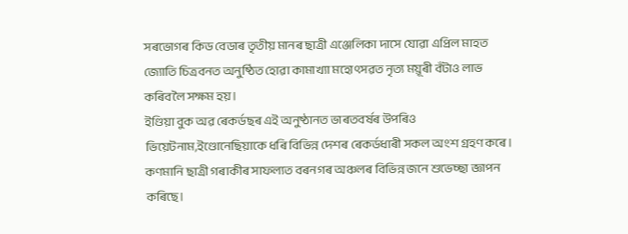সৰভোগৰ কিড বেডাৰ তৃতীয় মানৰ ছাত্ৰী এঞ্জেলিকা দাসে যোৱা এপ্ৰিল মাহত জ্যোতি চিত্ৰবনত অনুষ্ঠিত হোৱা কামাখ্যা মহোৎসৱত নৃত্য ময়ূৰী বঁটাও লাভ কৰিবলৈ সক্ষম হয়।
ইণ্ডিয়া বুক অৱ ৰেকৰ্ডছৰ এই অনুষ্ঠানত ভাৰতবৰ্ষৰ উপৰিও ভিয়েটনাম,ইণ্ডোনেছিয়াকে ধৰি বিভিন্ন দেশৰ ৰেকৰ্ডধাৰী সকল অংশ গ্ৰহণ কৰে। কণমানি ছাত্ৰী গৰাকীৰ সাফল্যত বৰনগৰ অঞ্চলৰ বিভিন্ন জনে শুভেচ্ছা জ্ঞাপন কৰিছে।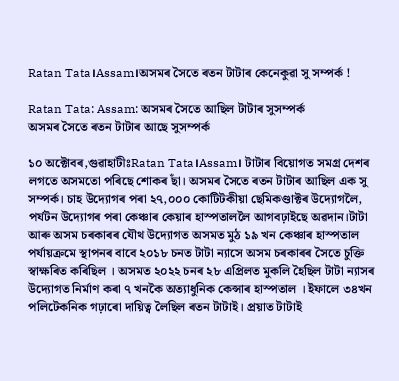Ratan Tata।Assam।অসমৰ সৈতে ৰতন টাটাৰ কেনেকুৱা সু সম্পৰ্ক !

Ratan Tata: Assam: অসমৰ সৈতে আছিল টাটাৰ সুসম্পৰ্ক
অসমৰ সৈতে ৰতন টাটাৰ আছে সুসম্পৰ্ক

১০ অক্টোবৰ,গুৱাহাটীঃRatan Tata।Assam। টাটাৰ বিয়োগত সমগ্ৰ দেশৰ লগতে অসমতো পৰিছে শোকৰ ছাঁ। অসমৰ সৈতে ৰতন টাটাৰ আছিল এক সু সম্পৰ্ক। চাহ উদ্যোগৰ পৰা ২৭,০০০ কোটিটকীয়া ছেমিকণ্ডাক্টৰ উদ্যোগলৈ, পৰ্যটন উদ্যোগৰ পৰা কেঞ্চাৰ কেয়াৰ হাস্পতাললৈ আগবঢ়াইছে অৱদান।টাটা আৰু অসম চৰকাৰৰ যৌথ উদ্যোগত অসমত মুঠ ১৯ খন কেঞ্চাৰ হাস্পতাল পৰ্যায়ক্ৰমে স্থাপনৰ বাবে ২০১৮ চনত টাটা ন্যাসে অসম চৰকাৰৰ সৈতে চুক্তি স্বাক্ষৰিত কৰিছিল । অসমত ২০২২ চনৰ ২৮ এপ্ৰিলত মুকলি হৈছিল টাটা ন্যাসৰ উদ্যোগত নিৰ্মাণ কৰা ৭ খনকৈ অত্যাধুনিক কেন্সাৰ হাস্পতাল । ইফালে ৩৪খন পলিটেকনিক গঢ়াৰো দায়িত্ব লৈছিল ৰতন টাটাই। প্ৰয়াত টাটাই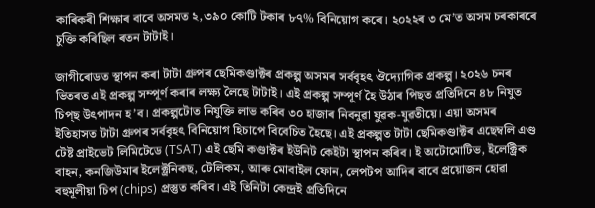কাৰিকৰী শিক্ষাৰ বাবে অসমত ২,৩৯০ কোটি টকাৰ ৮৭% বিনিয়োগ কৰে। ২০২২ৰ ৩ মে’ত অসম চৰকাৰৰে চুক্তি কৰিছিল ৰতন টাটাই।

জাগীৰোডত স্থাপন কৰা টাটা গ্ৰুপৰ ছেমিকণ্ডাক্টৰ প্ৰকল্প অসমৰ সৰ্ববৃহৎ ঔদ্যোগিক প্ৰকল্প। ২০২৬ চনৰ ভিতৰত এই প্ৰকল্প সম্পূৰ্ণ কৰাৰ লক্ষ্য লৈছে টাটাই। এই প্ৰকল্প সম্পূৰ্ণ হৈ উঠাৰ পিছত প্ৰতিদিনে ৪৮ নিযুত চিপ্ছ উৎপাদন হ’ব। প্ৰকল্পটোত নিযুক্তি লাভ কৰিব ৩০ হাজাৰ নিবনুৱা যুৱক-যুৱতীয়ে। এয়া অসমৰ ইতিহাসত টাটা গ্ৰুপৰ সৰ্ববৃহৎ বিনিয়োগ হিচাপে বিবেচিত হৈছে। এই প্ৰকল্পত টাটা ছেমিকণ্ডাক্টৰ এছেম্বলি এণ্ড টেষ্ট প্ৰাইভেট লিমিটেডে (TSAT) এই ছেমি কণ্ডাক্টৰ ইউনিট কেইটা স্থাপন কৰিব। ই অটোমোটিভ, ইলেক্ট্ৰিক বাহন, কনজিউমাৰ ইলেক্ট্ৰনিকছ, টেলিকম, আৰু মোবাইল ফোন, লেপটপ আদিৰ বাবে প্ৰয়োজন হোৱা বহুমূলীয়া চিপ (chips) প্ৰস্তুত কৰিব। এই তিনিটা কেন্দ্ৰই প্ৰতিদিনে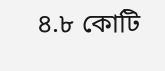৪.৮ কোটি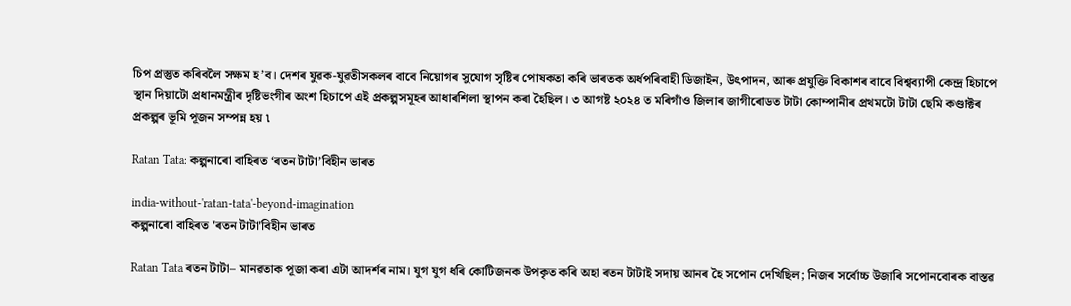চিপ প্ৰস্তুত কৰিবলৈ সক্ষম হ’ব। দেশৰ যুৱক-যুৱতীসকলৰ বাবে নিয়োগৰ সুযোগ সৃষ্টিৰ পোষকতা কৰি ভাৰতক অৰ্ধপৰিবাহী ডিজাইন, উৎপাদন, আৰু প্ৰযুক্তি বিকাশৰ বাবে বিশ্বব্যাপী কেন্দ্ৰ হিচাপে স্থান দিয়াটো প্ৰধানমন্ত্ৰীৰ দৃষ্টিভংগীৰ অংশ হিচাপে এই প্ৰকল্পসমূহৰ আধাৰশিলা স্থাপন কৰা হৈছিল। ৩ আগষ্ট ২০২৪ ত মৰিগাঁও জিলাৰ জাগীৰোডত টাটা কোম্পানীৰ প্ৰথমটো টাটা ছেমি কণ্ডাক্টৰ প্ৰকল্পৰ ভূমি পূজন সম্পন্ন হয় ৷

Ratan Tata: কল্পনাৰো বাহিৰত ‘ৰতন টাটা’বিহীন ভাৰত

india-without-'ratan-tata'-beyond-imagination
কল্পনাৰো বাহিৰত 'ৰতন টাটা'বিহীন ভাৰত

Ratan Tata ৰতন টাটা– মানৱতাক পূজা কৰা এটা আদৰ্শৰ নাম। যুগ যুগ ধৰি কোটিজনক উপকৃত কৰি অহা ৰতন টাটাই সদায় আনৰ হৈ সপোন দেখিছিল; নিজৰ সৰ্বোচ্চ উজাৰি সপোনবোৰক বাস্তৱ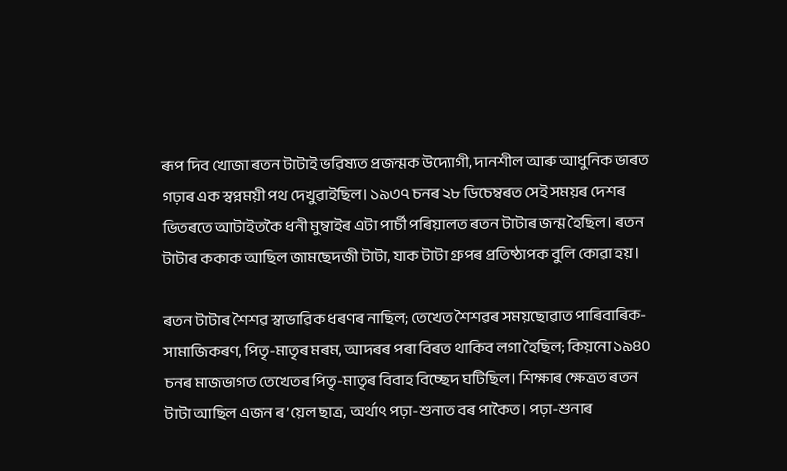ৰূপ দিব খোজা ৰতন টাটাই ভৱিষ্যত প্ৰজন্মক উদ্যোগী, দানশীল আৰু আধুনিক ভাৰত গঢ়াৰ এক স্বপ্নময়ী পথ দেখুৱাইছিল। ১৯৩৭ চনৰ ২৮ ডিচেম্বৰত সেই সময়ৰ দেশৰ ভিতৰতে আটাইতকৈ ধনী মুম্বাইৰ এটা পাৰ্চী পৰিয়ালত ৰতন টাটাৰ জন্ম হৈছিল। ৰতন টাটাৰ ককাক আছিল জামছেদজী টাটা, যাক টাটা গ্ৰুপৰ প্ৰতিষ্ঠাপক বুলি কোৱা হয়।

ৰতন টাটাৰ শৈশৱ স্বাভাৱিক ধৰণৰ নাছিল; তেখেত শৈশৱৰ সময়ছোৱাত পাৰিবাৰিক-সামাজিকৰণ, পিতৃ-মাতৃৰ মৰম, আদৰৰ পৰা বিৰত থাকিব লগা হৈছিল; কিয়নো ১৯৪০ চনৰ মাজভাগত তেখেতৰ পিতৃ-মাতৃৰ বিবাহ বিচ্ছেদ ঘটিছিল। শিক্ষাৰ ক্ষেত্ৰত ৰতন টাটা আছিল এজন ৰ’য়েল ছাত্ৰ, অৰ্থাৎ পঢ়া-শুনাত বৰ পাকৈত। পঢ়া-শুনাৰ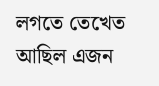লগতে তেখেত আছিল এজন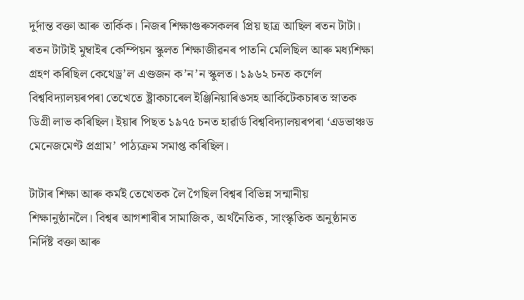দুৰ্দান্ত বক্তা আৰু তাৰ্কিক। নিজৰ শিক্ষাগুৰুসকলৰ প্রিয় ছাত্র আছিল ৰতন টাটা। ৰতন টাটাই মুম্বাইৰ কেম্পিয়ন স্কুলত শিক্ষাজীৱনৰ পাতনি মেলিছিল আৰু মধ্যশিক্ষা গ্ৰহণ কৰিছিল কেথেড্ৰ’ল এণ্ডজন ক’ন’ন স্কুলত। ১৯৬২ চনত কৰ্ণেল বিশ্ববিদ্যালয়ৰপৰা তেখেতে ষ্ট্ৰাকচাৰেল ইঞ্জিনিয়াৰিঙসহ আৰ্কিটেকচাৰত স্নাতক ডিগ্ৰী লাভ কৰিছিল। ইয়াৰ পিছত ১৯৭৫ চনত হাৰ্ৱাৰ্ড বিশ্ববিদ্যালয়ৰপৰা ‘এডভাঞ্চড মেনেজমেণ্ট প্ৰগ্ৰাম’ পাঠ্যক্ৰম সমাপ্ত কৰিছিল।

টাটাৰ শিক্ষা আৰু কৰ্মই তেখেতক লৈ গৈছিল বিশ্বৰ বিভিন্ন সন্মানীয় শিক্ষানুষ্ঠানলৈ। বিশ্বৰ আগশাৰীৰ সামাজিক, অৰ্থনৈতিক, সাংস্কৃতিক অনুষ্ঠানত নিৰ্দিষ্ট বক্তা আৰু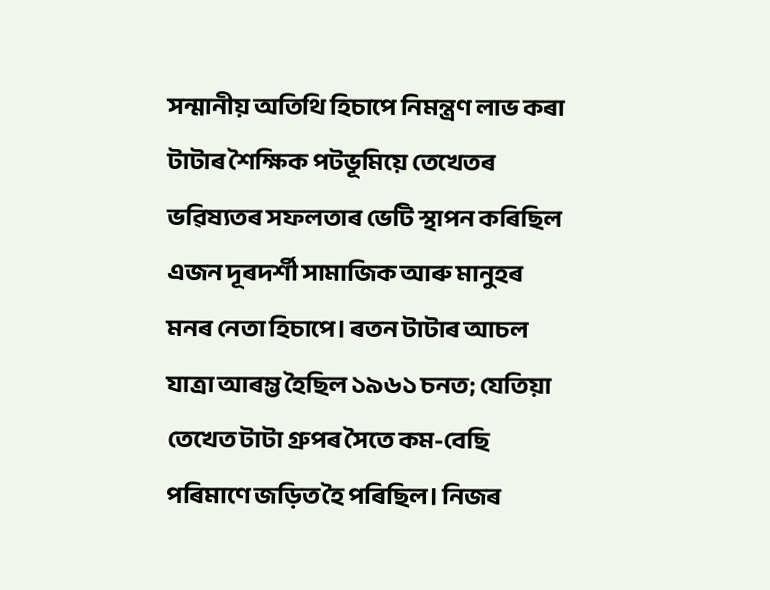সন্মানীয় অতিথি হিচাপে নিমন্ত্ৰণ লাভ কৰা টাটাৰ শৈক্ষিক পটভূমিয়ে তেখেতৰ ভৱিষ্যতৰ সফলতাৰ ভেটি স্থাপন কৰিছিল এজন দূৰদৰ্শী সামাজিক আৰু মানুহৰ মনৰ নেতা হিচাপে। ৰতন টাটাৰ আচল যাত্ৰা আৰম্ভ হৈছিল ১৯৬১ চনত; যেতিয়া তেখেত টাটা গ্ৰুপৰ সৈতে কম-বেছি পৰিমাণে জড়িত হৈ পৰিছিল। নিজৰ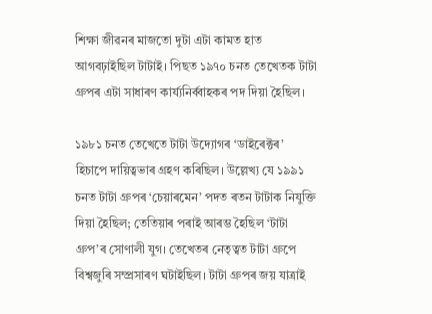শিক্ষা জীৱনৰ মাজতো দুটা এটা কামত হাত আগবঢ়াইছিল টাটাই। পিছত ১৯৭০ চনত তেখেতক টাটা গ্ৰুপৰ এটা সাধাৰণ কার্য্যনির্ব্বাহকৰ পদ দিয়া হৈছিল।

১৯৮১ চনত তেখেতে টাটা উদ্যোগৰ ‘ডাইৰেক্টৰ’ হিচাপে দায়িত্বভাৰ গ্ৰহণ কৰিছিল। উল্লেখ্য যে ১৯৯১ চনত টাটা গ্ৰুপৰ ‘চেয়াৰমেন’ পদত ৰতন টাটাক নিযুক্তি দিয়া হৈছিল; তেতিয়াৰ পৰাই আৰম্ভ হৈছিল ‘টাটা গ্ৰুপ’ৰ সোণালী যুগ। তেখেতৰ নেতৃত্বত টাটা গ্ৰুপে বিশ্বজুৰি সম্প্ৰসাৰণ ঘটাইছিল। টাটা গ্ৰুপৰ জয় যাত্ৰাই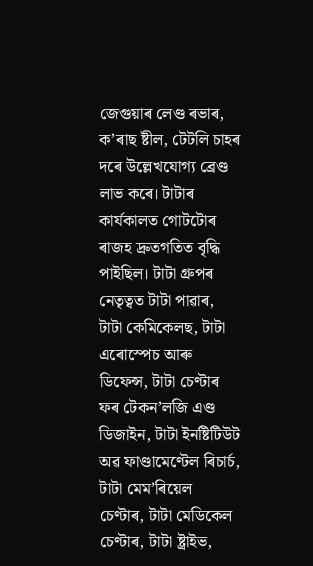জেগুয়াৰ লেণ্ড ৰভাৰ, ক’ৰাছ ষ্টীল, টেটলি চাহৰ দৰে উল্লেখযোগ্য ব্ৰেণ্ড লাভ কৰে। টাটাৰ কাৰ্যকালত গোটটোৰ ৰাজহ দ্ৰুতগতিত বৃদ্ধি পাইছিল। টাটা গ্ৰুপৰ নেতৃত্বত টাটা পাৱাৰ, টাটা কেমিকেলছ, টাটা এৰোস্পেচ আৰু ডিফেন্স, টাটা চেণ্টাৰ ফৰ টেকন’লজি এণ্ড ডিজাইন, টাটা ইনষ্টিটিউট অৱ ফাণ্ডামেণ্টেল ৰিচাৰ্চ, টাটা মেম’ৰিয়েল চেণ্টাৰ, টাটা মেডিকেল চেণ্টাৰ, টাটা ষ্ট্ৰাইভ,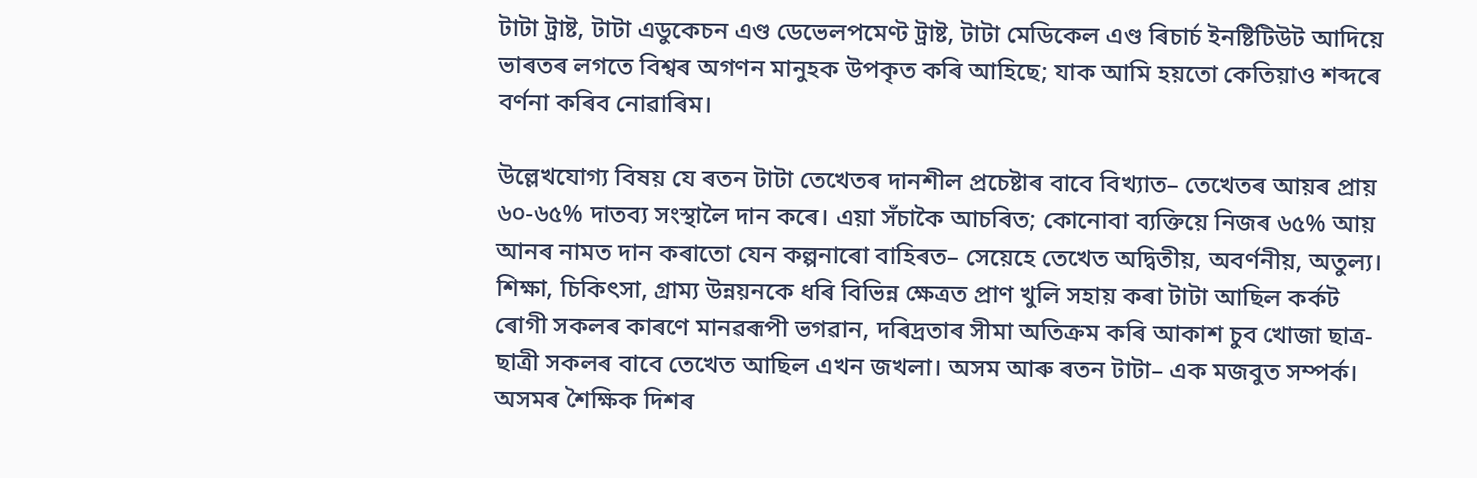টাটা ট্ৰাষ্ট, টাটা এডুকেচন এণ্ড ডেভেলপমেণ্ট ট্ৰাষ্ট, টাটা মেডিকেল এণ্ড ৰিচাৰ্চ ইনষ্টিটিউট আদিয়ে ভাৰতৰ লগতে বিশ্বৰ অগণন মানুহক উপকৃত কৰি আহিছে; যাক আমি হয়তো কেতিয়াও শব্দৰে বৰ্ণনা কৰিব নোৱাৰিম।

উল্লেখযোগ্য বিষয় যে ৰতন টাটা তেখেতৰ দানশীল প্ৰচেষ্টাৰ বাবে বিখ্যাত– তেখেতৰ আয়ৰ প্ৰায় ৬০-৬৫% দাতব্য সংস্থালৈ দান কৰে। এয়া সঁচাকৈ আচৰিত; কোনোবা ব্যক্তিয়ে নিজৰ ৬৫% আয় আনৰ নামত দান কৰাতো যেন কল্পনাৰো বাহিৰত– সেয়েহে তেখেত অদ্বিতীয়, অবৰ্ণনীয়, অতুল্য। শিক্ষা, চিকিৎসা, গ্ৰাম্য উন্নয়নকে ধৰি বিভিন্ন ক্ষেত্ৰত প্ৰাণ খুলি সহায় কৰা টাটা আছিল কৰ্কট ৰোগী সকলৰ কাৰণে মানৱৰূপী ভগৱান, দৰিদ্ৰতাৰ সীমা অতিক্ৰম কৰি আকাশ চুব খোজা ছাত্ৰ-ছাত্ৰী সকলৰ বাবে তেখেত আছিল এখন জখলা। অসম আৰু ৰতন টাটা– এক মজবুত সম্পৰ্ক। অসমৰ শৈক্ষিক দিশৰ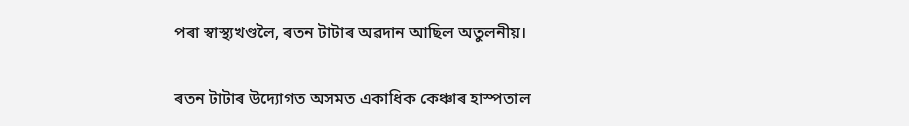পৰা স্বাস্থ্যখণ্ডলৈ, ৰতন টাটাৰ অৱদান আছিল অতুলনীয়।

ৰতন টাটাৰ উদ্যোগত অসমত একাধিক কেঞ্চাৰ হাস্পতাল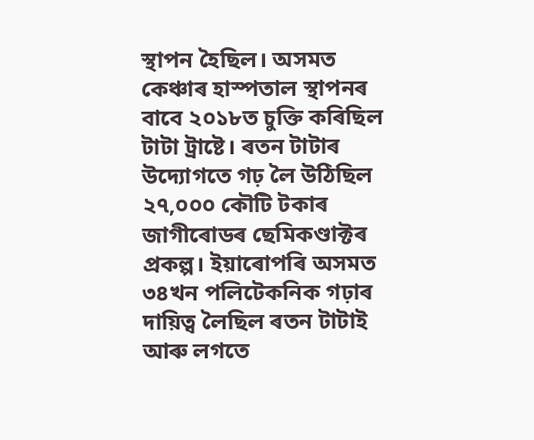স্থাপন হৈছিল। অসমত কেঞ্চাৰ হাস্পতাল স্থাপনৰ বাবে ২০১৮ত চুক্তি কৰিছিল টাটা ট্ৰাষ্টে। ৰতন টাটাৰ উদ্যোগতে গঢ় লৈ উঠিছিল ২৭,০০০ কৌটি টকাৰ জাগীৰোডৰ ছেমিকণ্ডাক্টৰ প্ৰকল্প। ইয়াৰোপৰি অসমত ৩৪খন পলিটেকনিক গঢ়াৰ দায়িত্ব লৈছিল ৰতন টাটাই আৰু লগতে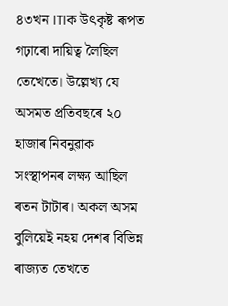৪৩খন ITIক উৎকৃষ্ট ৰূপত গঢ়াৰো দায়িত্ব লৈছিল তেখেতে। উল্লেখ্য যে অসমত প্ৰতিবছৰে ২০ হাজাৰ নিবনুৱাক সংস্থাপনৰ লক্ষ্য আছিল ৰতন টাটাৰ। অকল অসম বুলিয়েই নহয় দেশৰ বিভিন্ন ৰাজ্যত তেখতে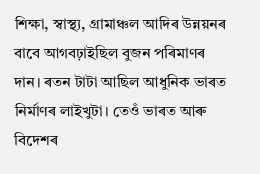শিক্ষা, স্বাস্থ্য, গ্ৰামাঞ্চল আদিৰ উন্নয়নৰ বাবে আগবঢ়াইছিল বুজন পৰিমাণৰ দান। ৰতন টাটা আছিল আধুনিক ভাৰত নিৰ্মাণৰ লাইখুটা। তেওঁ ভাৰত আৰু বিদেশৰ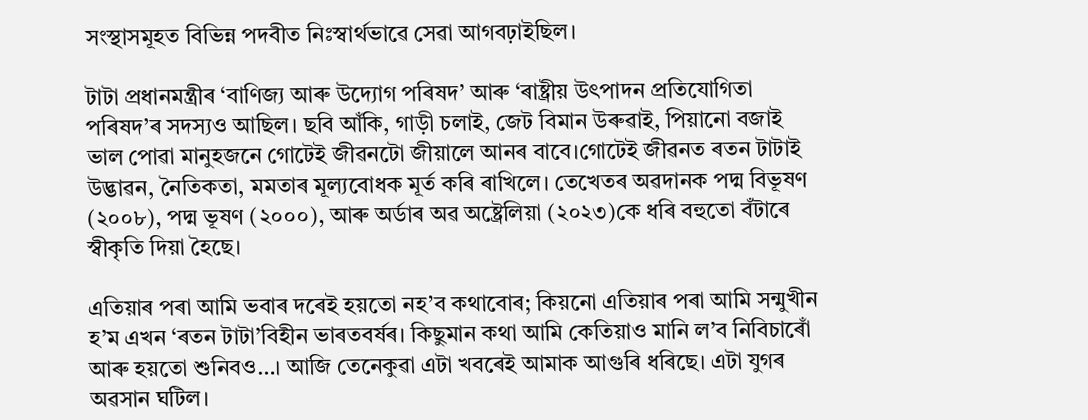সংস্থাসমূহত বিভিন্ন পদবীত নিঃস্বাৰ্থভাৱে সেৱা আগবঢ়াইছিল।

টাটা প্ৰধানমন্ত্ৰীৰ ‘বাণিজ্য আৰু উদ্যোগ পৰিষদ’ আৰু ‘ৰাষ্ট্ৰীয় উৎপাদন প্ৰতিযোগিতা পৰিষদ’ৰ সদস্যও আছিল। ছবি আঁকি, গাড়ী চলাই, জেট বিমান উৰুৱাই, পিয়ানো বজাই ভাল পোৱা মানুহজনে গোটেই জীৱনটো জীয়ালে আনৰ বাবে।গোটেই জীৱনত ৰতন টাটাই উদ্ভাৱন, নৈতিকতা, মমতাৰ মূল্যবোধক মূৰ্ত কৰি ৰাখিলে। তেখেতৰ অৱদানক পদ্ম বিভূষণ (২০০৮), পদ্ম ভূষণ (২০০০), আৰু অৰ্ডাৰ অৱ অষ্ট্ৰেলিয়া (২০২৩)কে ধৰি বহুতো বঁটাৰে স্বীকৃতি দিয়া হৈছে।

এতিয়াৰ পৰা আমি ভবাৰ দৰেই হয়তো নহ’ব কথাবোৰ; কিয়নো এতিয়াৰ পৰা আমি সন্মুখীন হ’ম এখন ‘ৰতন টাটা’বিহীন ভাৰতবৰ্ষৰ। কিছুমান কথা আমি কেতিয়াও মানি ল’ব নিবিচাৰোঁ আৰু হয়তো শুনিবও…। আজি তেনেকুৱা এটা খবৰেই আমাক আগুৰি ধৰিছে। এটা যুগৰ অৱসান ঘটিল।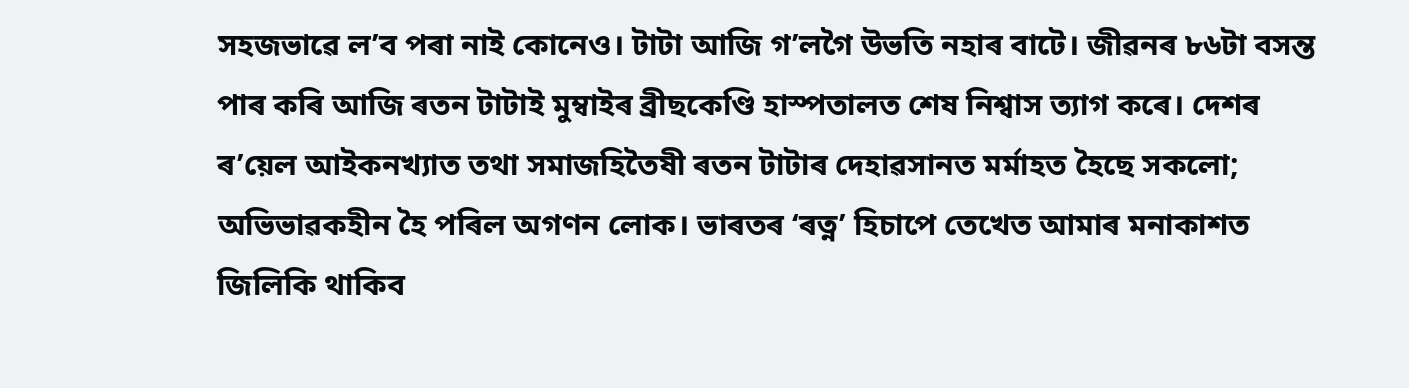সহজভাৱে ল’ব পৰা নাই কোনেও। টাটা আজি গ’লগৈ উভতি নহাৰ বাটে। জীৱনৰ ৮৬টা বসন্ত পাৰ কৰি আজি ৰতন টাটাই মুম্বাইৰ ব্ৰীছকেণ্ডি হাস্পতালত শেষ নিশ্বাস ত্যাগ কৰে। দেশৰ ৰ’য়েল আইকনখ্যাত তথা সমাজহিতৈষী ৰতন টাটাৰ দেহাৱসানত মৰ্মাহত হৈছে সকলো; অভিভাৱকহীন হৈ পৰিল অগণন লোক। ভাৰতৰ ‘ৰত্ন’ হিচাপে তেখেত আমাৰ মনাকাশত জিলিকি থাকিব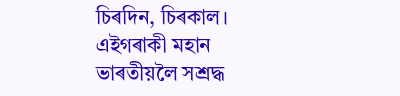চিৰদিন, চিৰকাল। এইগৰাকী মহান ভাৰতীয়লৈ সশ্ৰদ্ধ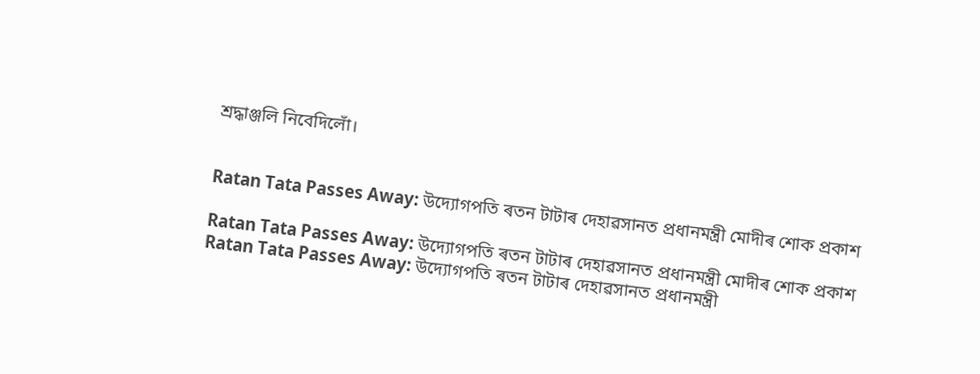শ্ৰদ্ধাঞ্জলি নিবেদিলোঁ।


Ratan Tata Passes Away: উদ্যোগপতি ৰতন টাটাৰ দেহাৱসানত প্রধানমন্ত্রী মোদীৰ শোক প্ৰকাশ

Ratan Tata Passes Away: উদ্যোগপতি ৰতন টাটাৰ দেহাৱসানত প্রধানমন্ত্রী মোদীৰ শোক প্ৰকাশ
Ratan Tata Passes Away: উদ্যোগপতি ৰতন টাটাৰ দেহাৱসানত প্রধানমন্ত্রী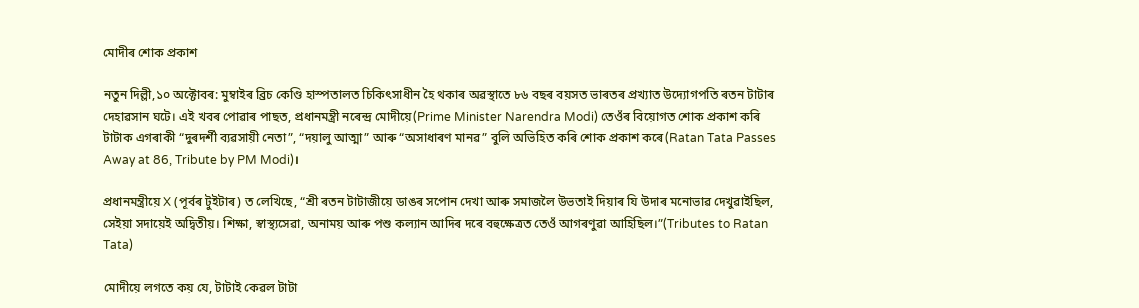মোদীৰ শোক প্ৰকাশ

নতুন দিল্লী,১০ অক্টোবৰ: মুম্বাইৰ ব্ৰিচ কেণ্ডি হাস্পতালত চিকিৎসাধীন হৈ থকাৰ অৱস্থাতে ৮৬ বছৰ বয়সত ভাৰতৰ প্ৰখ্যাত উদ্যোগপতি ৰতন টাটাৰ দেহাৱসান ঘটে। এই খবৰ পোৱাৰ পাছত, প্রধানমন্ত্রী নৰেন্দ্ৰ মোদীয়ে(Prime Minister Narendra Modi) তেওঁৰ বিয়োগত শোক প্ৰকাশ কৰি টাটাক এগৰাকী “দুৰদৰ্শী ব‍্যৱসায়ী নেতা”, “দয়ালু আত্মা” আৰু “অসাধাৰণ মানৱ” বুলি অভিহিত কৰি শোক প্ৰকাশ কৰে(Ratan Tata Passes Away at 86, Tribute by PM Modi)।

প্ৰধানমন্ত্ৰীয়ে X (পূৰ্বৰ টুইটাৰ) ত লেখিছে, “শ্ৰী ৰতন টাটাজীয়ে ডাঙৰ সপোন দেখা আৰু সমাজলৈ উভতাই দিয়াৰ যি উদাৰ মনোভাৱ দেখুৱাইছিল, সেইয়া সদায়েই অদ্বিতীয়। শিক্ষা, স্বাস্থ্যসেৱা, অনাময় আৰু পশু কল্যান আদিৰ দৰে বহুক্ষেত্ৰত তেওঁ আগৰণুৱা আহিছিল।”(Tributes to Ratan Tata)

মোদীয়ে লগতে কয় যে, টাটাই কেৱল টাটা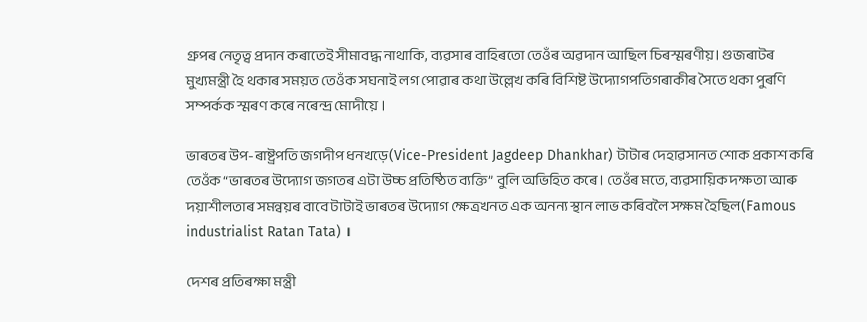গ্ৰুপৰ নেতৃত্ব প্ৰদান কৰাতেই সীমাবদ্ধ নাথাকি, ব‍্যৱসাৰ বাহিৰতো তেওঁৰ অৱদান আছিল চিৰস্মৰণীয়। গুজৰাটৰ মুখ্যমন্ত্ৰী হৈ থকাৰ সময়ত তেওঁক সঘনাই লগ পোৱাৰ কথা উল্লেখ কৰি বিশিষ্ট উদ্যোগপতিগৰাকীৰ সৈতে থকা পুৰণি সম্পর্কক স্মৰণ কৰে নৰেন্দ্ৰ মোদীয়ে ।

ভাৰতৰ উপ-ৰাষ্ট্ৰপতি জগদীপ ধনখড়ে(Vice-President Jagdeep Dhankhar) টাটাৰ দেহাৱসানত শোক প্ৰকাশ কৰি তেওঁক “ভাৰতৰ উদ‍্যোগ জগতৰ এটা উচ্চ প্ৰতিষ্ঠিত ব্যক্তি” বুলি অভিহিত কৰে। তেওঁৰ মতে, ব্যৱসায়িক দক্ষতা আৰু দয়াশীলতাৰ সমন্বয়ৰ বাবে টাটাই ভাৰতৰ উদ্যোগ ক্ষেত্ৰখনত এক অনন্য স্থান লাভ কৰিবলৈ সক্ষম হৈছিল(Famous industrialist Ratan Tata) ।

দেশৰ প্ৰতিৰক্ষা মন্ত্ৰী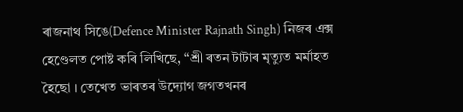ৰাজনাথ সিঙে(Defence Minister Rajnath Singh) নিজৰ এক্স হেণ্ডেলত পোষ্ট কৰি লিখিছে, “শ্ৰী ৰতন টাটাৰ মৃত্যুত মৰ্মাহত হৈছো । তেখেত ভাৰতৰ উদ্যোগ জগতখনৰ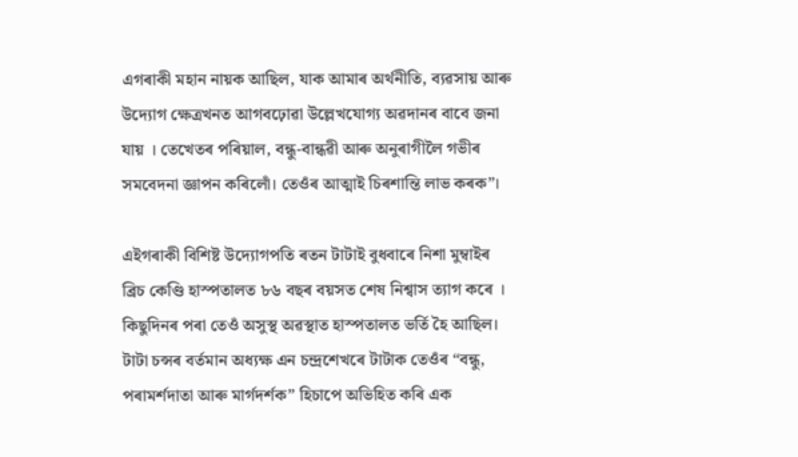এগৰাকী মহান নায়ক আছিল, যাক আমাৰ অৰ্থনীতি, ব্যৱসায় আৰু উদ্যোগ ক্ষেত্ৰখনত আগবঢ়োৱা উল্লেখযোগ্য অৱদানৰ বাবে জনা যায় । তেখেতৰ পৰিয়াল, বন্ধু-বান্ধৱী আৰু অনুৰাগীলৈ গভীৰ সমবেদনা জ্ঞাপন কৰিলোঁ। তেওঁৰ আত্মাই চিৰশান্তি লাভ কৰক”।

এইগৰাকী বিশিষ্ট উদ্যোগপতি ৰতন টাটাই বুধবাৰে নিশা মুম্বাইৰ ব্ৰিচ কেণ্ডি হাস্পতালত ৮৬ বছৰ বয়সত শেষ নিশ্বাস ত্যাগ কৰে । কিছুদিনৰ পৰা তেওঁ অসুস্থ অৱস্থাত হাস্পতালত ভৰ্তি হৈ আছিল। টাটা চন্সৰ বৰ্তমান অধ্যক্ষ এন চন্দ্ৰশেখৰে টাটাক তেওঁৰ “বন্ধু, পৰামৰ্শদাতা আৰু মাৰ্গদৰ্শক” হিচাপে অভিহিত কৰি এক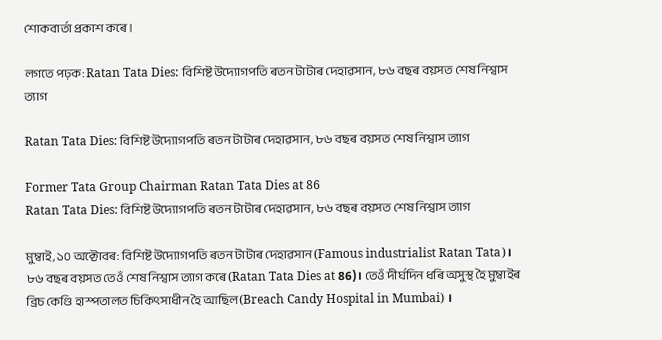শোকবার্তা প্ৰকাশ কৰে।

লগতে পঢ়ক: Ratan Tata Dies: বিশিষ্ট উদ্যোগপতি ৰতন টাটাৰ দেহাৱসান, ৮৬ বছৰ বয়সত শেষ নিশ্বাস ত্যাগ

Ratan Tata Dies: বিশিষ্ট উদ্যোগপতি ৰতন টাটাৰ দেহাৱসান, ৮৬ বছৰ বয়সত শেষ নিশ্বাস ত্যাগ

Former Tata Group Chairman Ratan Tata Dies at 86
Ratan Tata Dies: বিশিষ্ট উদ্যোগপতি ৰতন টাটাৰ দেহাৱসান, ৮৬ বছৰ বয়সত শেষ নিশ্বাস ত্যাগ

মুম্বাই, ১০ অক্টোবৰ: বিশিষ্ট উদ্যোগপতি ৰতন টাটাৰ দেহাৱসান(Famous industrialist Ratan Tata)। ৮৬ বছৰ বয়সত তেওঁ শেষ নিশ্বাস ত্যাগ কৰে(Ratan Tata Dies at 86)। তেওঁ দীৰ্ঘদিন ধৰি অসুস্থ হৈ মুম্বাইৰ ব্ৰিচ কেণ্ডি হাস্পতালত চিকিৎসাধীন হৈ আছিল(Breach Candy Hospital in Mumbai) ।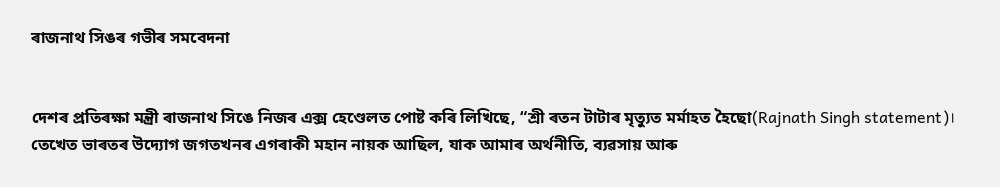ৰাজনাথ সিঙৰ গভীৰ সমবেদনা


দেশৰ প্ৰতিৰক্ষা মন্ত্ৰী ৰাজনাথ সিঙে নিজৰ এক্স হেণ্ডেলত পোষ্ট কৰি লিখিছে, “শ্ৰী ৰতন টাটাৰ মৃত্যুত মৰ্মাহত হৈছো(Rajnath Singh statement)। তেখেত ভাৰতৰ উদ্যোগ জগতখনৰ এগৰাকী মহান নায়ক আছিল, যাক আমাৰ অৰ্থনীতি, ব্যৱসায় আৰু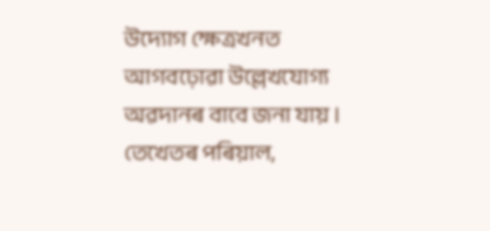উদ্যোগ ক্ষেত্ৰখনত আগবঢ়োৱা উল্লেখযোগ্য অৱদানৰ বাবে জনা যায় । তেখেতৰ পৰিয়াল,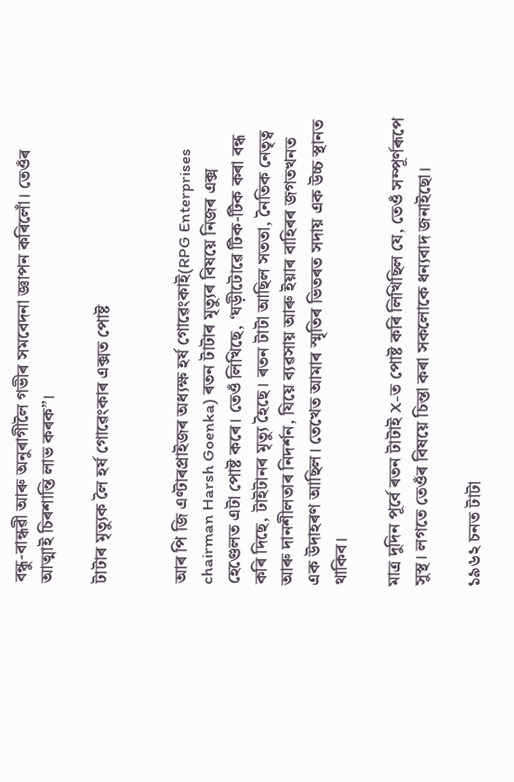বন্ধু-বান্ধৱী আৰু অনুৰাগীলৈ গভীৰ সমবেদনা জ্ঞাপন কৰিলোঁ। তেওঁৰ আত্মাই চিৰশান্তি লাভ কৰক”।

টাটাৰ মৃত্যুক লৈ হৰ্ষ গোৱেংকাৰ এক্সত পোষ্ট


আৰ পি জি এণ্টাৰপ্ৰাইজৰ অধ্যক্ষ হৰ্ষ গোৱেংকাই(RPG Enterprises chairman Harsh Goenka) ৰতন টাটাৰ মৃত্যুৰ বিষয়ে নিজৰ এক্স হেণ্ডেলত এটা পোষ্ট কৰে। তেওঁ লিখিছে, ‘ঘড়ীটোৱে টিক-টিক কৰা বন্ধ কৰি দিছে, টাইটানৰ মৃত্যু হৈছে। ৰতন টাটা আছিল সততা, নৈতিক নেতৃত্ব আৰু দানশীলতাৰ নিদৰ্শন, যিয়ে ব্যৱসায় আৰু ইয়াৰ বাহিৰৰ জগতখনত এক উদাহৰণ আছিল। তেখেত আমাৰ স্মৃতিৰ ভিতৰত সদায় এক উচ্চ স্থানত থাকিব।

মাত্ৰ দুদিন পূৰ্বে ৰতন টাটাই X-ত পোষ্ট কৰি লিখিছিল যে, তেওঁ সম্পূর্ণৰূপে সুস্থ। লগতে তেওঁৰ বিষয়ে চিন্তা কৰা সকলোকে ধন্যবাদ জনাইছো।

১৯৬২ চনত টাটা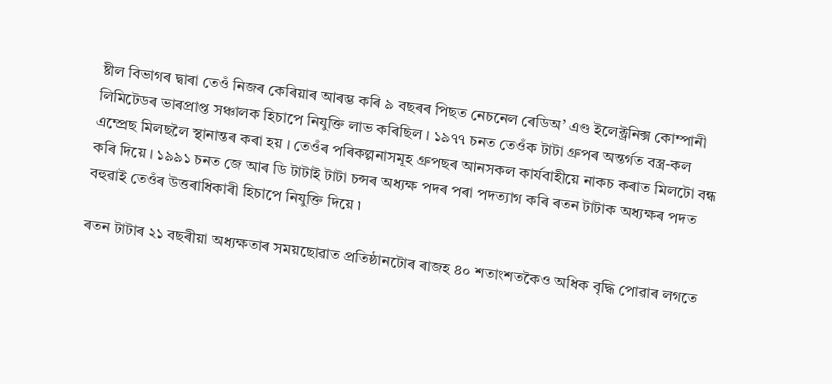ষ্টীল বিভাগৰ দ্বাৰা তেওঁ নিজৰ কেৰিয়াৰ আৰম্ভ কৰি ৯ বছৰৰ পিছত নেচনেল ৰেডিঅ’ এণ্ড ইলেক্ট্ৰনিক্স কোম্পানী লিমিটেডৰ ভাৰপ্ৰাপ্ত সঞ্চালক হিচাপে নিযুক্তি লাভ কৰিছিল । ১৯৭৭ চনত তেওঁক টাটা গ্ৰুপৰ অন্তৰ্গত বস্ত্ৰ-কল এম্প্ৰেছ মিলছলৈ স্থানান্তৰ কৰা হয় । তেওঁৰ পৰিকল্পনাসমূহ গ্ৰুপছৰ আনসকল কাৰ্যবাহীয়ে নাকচ কৰাত মিলটো বন্ধ কৰি দিয়ে । ১৯৯১ চনত জে আৰ ডি টাটাই টাটা চন্সৰ অধ্যক্ষ পদৰ পৰা পদত্যাগ কৰি ৰতন টাটাক অধ্যক্ষৰ পদত বহুৱাই তেওঁৰ উত্তৰাধিকাৰী হিচাপে নিযুক্তি দিয়ে ৷

ৰতন টাটাৰ ২১ বছৰীয়া অধ্যক্ষতাৰ সময়ছোৱাত প্ৰতিষ্ঠানটোৰ ৰাজহ ৪০ শতাংশতকৈও অধিক বৃদ্ধি পোৱাৰ লগতে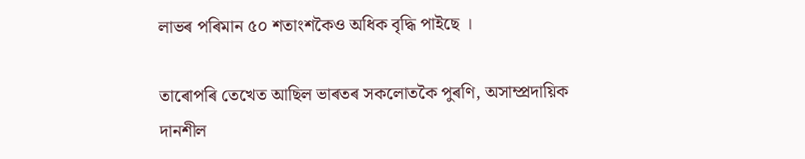লাভৰ পৰিমান ৫০ শতাংশকৈও অধিক বৃদ্ধি পাইছে ।

তাৰোপৰি তেখেত আছিল ভাৰতৰ সকলোতকৈ পুৰণি, অসাম্প্ৰদায়িক দানশীল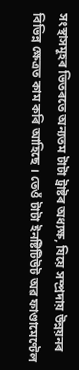সংস্থাসমূহৰ ভিতৰতে অন্যতম টাটা ট্ৰাষ্টৰ অধ্যক্ষ, যিয়ে সম্প্ৰদায় উন্নয়নৰ বিভিন্ন ক্ষেত্ৰত কাম কৰি আহিছে । তেওঁ টাটা ইনষ্টিটিউট অৱ ফাণ্ডামেণ্টেল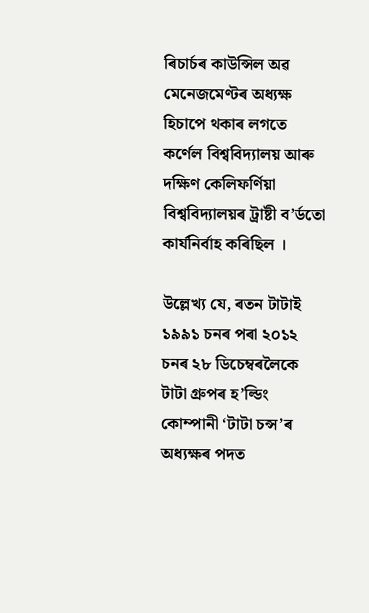ৰিচাৰ্চৰ কাউন্সিল অৱ মেনেজমেণ্টৰ অধ্যক্ষ হিচাপে থকাৰ লগতে কৰ্ণেল বিশ্ববিদ্যালয় আৰু দক্ষিণ কেলিফৰ্ণিয়া বিশ্ববিদ্যালয়ৰ ট্ৰাষ্টী ব’ৰ্ডতো কাৰ্যনিৰ্বাহ কৰিছিল ।

উল্লেখ্য যে, ৰতন টাটাই ১৯৯১ চনৰ পৰা ২০১২ চনৰ ২৮ ডিচেম্বৰলৈকে টাটা গ্ৰুপৰ হ’ল্ডিং কোম্পানী ‘টাটা চন্স’ৰ অধ্যক্ষৰ পদত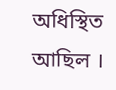অধিস্থিত আছিল ।